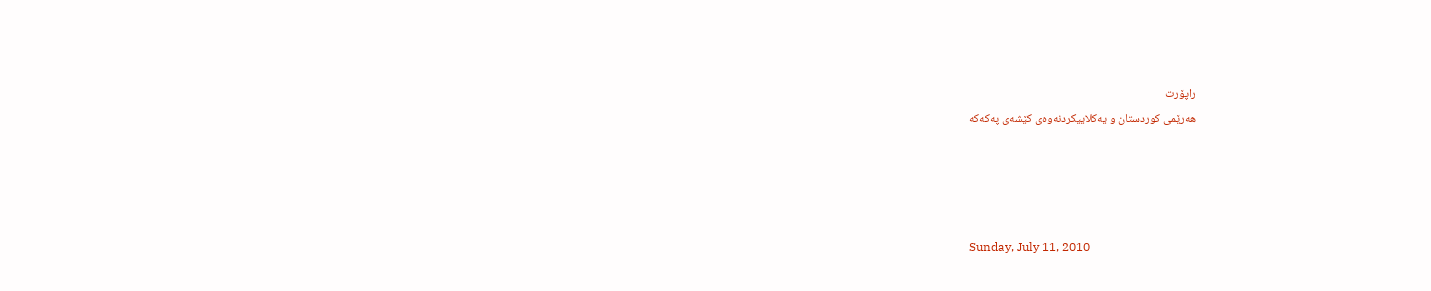راپۆرت
هه‌رێمی كوردستان و یه‌كلاییكردنه‌وه‌ی كێشه‌ی په‌كه‌كه‌




Sunday, July 11, 2010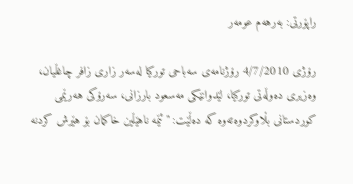راپۆرتی: به‌رهه‌م عومه‌ر

رۆژی 4/7/2010 رۆژنامه‌ی سه‌باحی توركیا له‌سه‌ر زاری زافر چاغڵیان، وه‌زیری ده‌وڵه‌تی توركیا، لێدوانێكی مه‌سعود بارزانی، سه‌رۆكی هه‌رێمی كوردستانی بڵاوكردوه‌ته‌وه‌ كه‌ ده‌ڵێت: " ئێمه‌ ناهێڵین خاكمان بۆ هێرش كردنه‌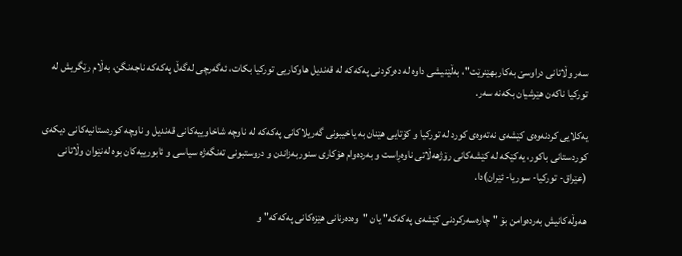سه‌ر وڵاتانی‌ دراوسێ‌ به‌كاربهێنرێت"، به‌ڵێنیشی‌ داوه‌ له‌ ده‌ركردنی‌ په‌كه‌كه‌ له‌ قه‌ندیل هاوكاریی توركیا بكات، ئه‌گه‌رچی له‌گه‌ڵ په‌كه‌كه‌ ناجه‌نگن، به‌ڵام رێگریش له‌ توركیا ناكه‌ن هێرشیان بكه‌نه‌ سه‌ر.

یه‌كلایی كردنه‌وه‌ی كێشه‌ی نه‌ته‌وه‌ی كورد له‌ توركیا و كۆتایی هێنان به‌ یاخیبونی گه‌ریلاكانی په‌كه‌كه‌ له‌ ناوچه‌ شاخاوییه‌كانی قه‌ندیل و ناوچه‌ كوردستانیه‌كانی دیكه‌ی كوردستانی باكور، یه‌كێكه‌ له‌ كێشه‌كانی رۆژهه‌ڵاتی ناوه‌ڕاست و به‌رده‌وام هۆكاری سنوربه‌زاندن و دروستبونی ته‌نگه‌ژه‌ سیاسی و ئابورییه‌كان بوه‌ له‌نێوان وڵاتانی (عێراق- توركیا- سوریا- ئێران)دا.

هه‌وڵه‌كانیش به‌رده‌وامن بۆ "چاره‌سه‌ركردنی كێشه‌ی په‌كه‌كه‌" یان "وه‌ده‌رنانی هێزه‌كانی په‌كه‌كه‌" و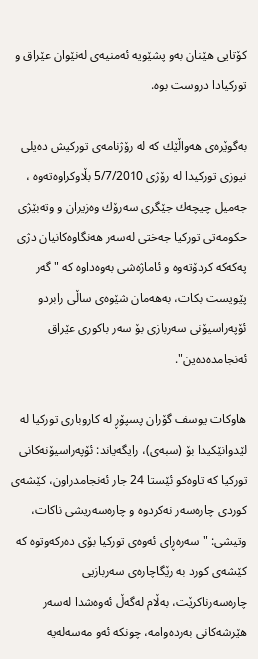كۆتایی هێنان به‌و پشێویه‌ ئه‌منیه‌ی له‌نێوان عێراق و توركیادا دروست بوه‌.

به‌گوێره‌ی‌ هه‌واڵێك كه‌ له‌ رۆژنامه‌ی‌ توركیش ده‌یلی‌ نیوزی‌ توركیدا له‌ رۆژی 5/7/2010 بڵاوكراوه‌ته‌وه‌ ، جه‌میل چیچه‌ك جێگری‌ سه‌رۆك وه‌زیران و وته‌بێژی‌ حكومه‌تی‌ توركیا جه‌ختی‌ له‌سه‌ر هه‌نگاوه‌كانیان دژی‌ په‌كه‌كه‌ كردۆته‌وه‌ و ئاماژه‌شی‌ به‌وه‌داوه‌ كه‌ "گه‌ر پێویست بكات، به‌هه‌مان شێوه‌ی‌ ساڵی‌ رابردو ئۆپه‌راسیۆنی‌ سه‌ربازی‌ بۆ سه‌ر باكوری‌ عێراق ئه‌نجامده‌ده‌ین".

هاوكات یوسف گۆران پسپۆڕ له‌ كاروباری‌ توركیا له‌ لێدوانێکیدا بۆ (سبه‌ی)، رایگه‌یاند: ئۆپه‌راسیۆنه‌كانی‌ توركیا كه‌ تاوه‌كو ئێستا 24 جار ئه‌نجامدراون، كێشه‌ی‌ كوردی‌ چاره‌سه‌ر نه‌كردوه‌ و چاره‌سه‌ریشی‌ ناكات، وتیشی: "سه‌ره‌ڕای‌ ئه‌وه‌ی‌ توركیا بۆی‌ ده‌ركه‌وتوه‌ كه‌ كێشه‌ی‌ كورد به‌ رێگاچاره‌ی‌ سه‌ربازیی‌ چاره‌سه‌رناكرێت، به‌ڵام له‌گه‌ڵ ئه‌وه‌شدا له‌سه‌ر هێرشه‌كانی‌ به‌رده‌وامه‌، چونكه‌ ئه‌و مه‌سه‌له‌یه‌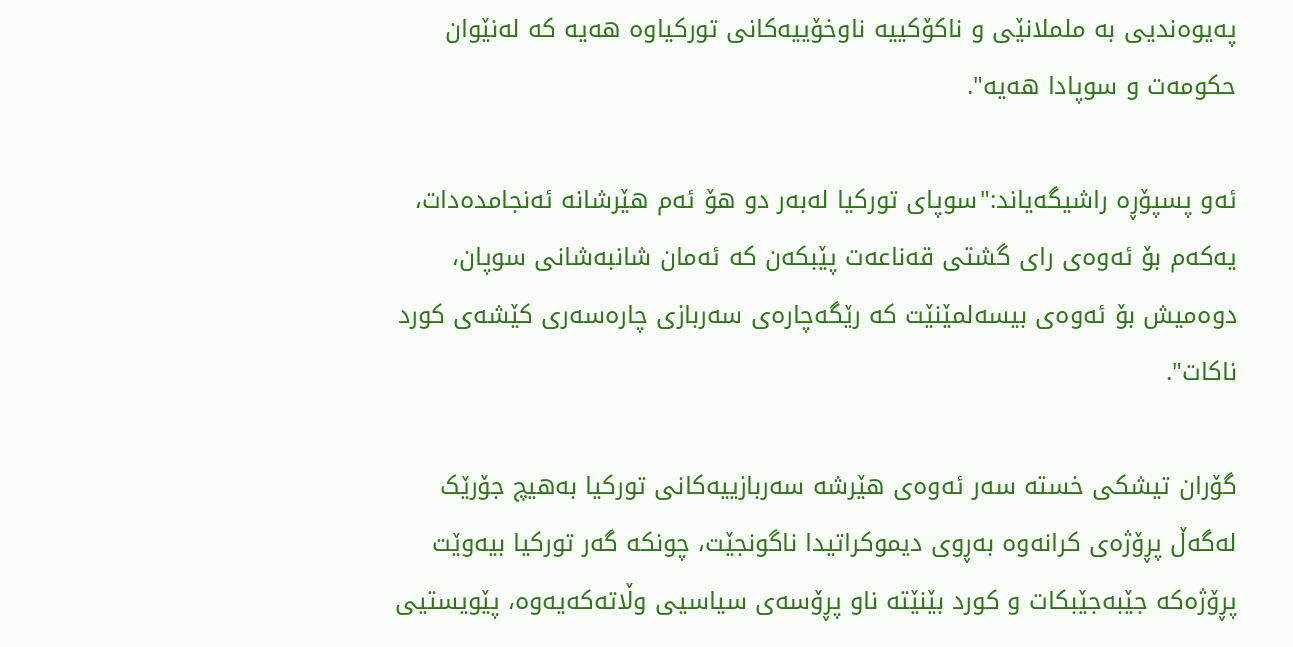په‌یوه‌ندیی به‌ ململانێی‌ و ناكۆكییه‌ ناوخۆییه‌كانی‌ توركیاوه‌ هه‌یه‌ كه‌ له‌نێوان حكومه‌ت و سوپادا هه‌یه‌".

ئه‌و پسپۆڕه‌ راشیگه‌یاند:"سوپای‌ توركیا له‌به‌ر دو هۆ ئه‌م هێرشانه‌ ئه‌نجامده‌دات، یه‌كه‌م بۆ ئه‌وه‌ی‌ رای‌ گشتی‌ قه‌ناعه‌ت پێبكه‌ن كه‌ ئه‌مان شانبه‌شانی‌ سوپان، دوه‌میش بۆ ئه‌وه‌ی‌ بیسه‌لمێنێت كه‌ رێگه‌چاره‌ی‌ سه‌ربازی‌ چاره‌سه‌ری‌ كێشه‌ی‌ كورد ناكات".

گۆران تیشكی‌ خسته‌ سه‌ر ئه‌وه‌ی‌ هێرشه‌ سه‌ربازییه‌كانی‌ توركیا به‌هیچ جۆرێک له‌گه‌ڵ‌ پڕۆژه‌ی‌ كرانه‌وه‌ به‌ڕوی‌ دیموكراتیدا ناگونجێت، چونكه‌ گه‌ر توركیا بیه‌وێت پڕۆژه‌كه‌ جێبه‌جێبكات و كورد بێنێته‌ ناو پڕۆسه‌ی‌ سیاسیی وڵاته‌كه‌یه‌وه‌، پێویستیی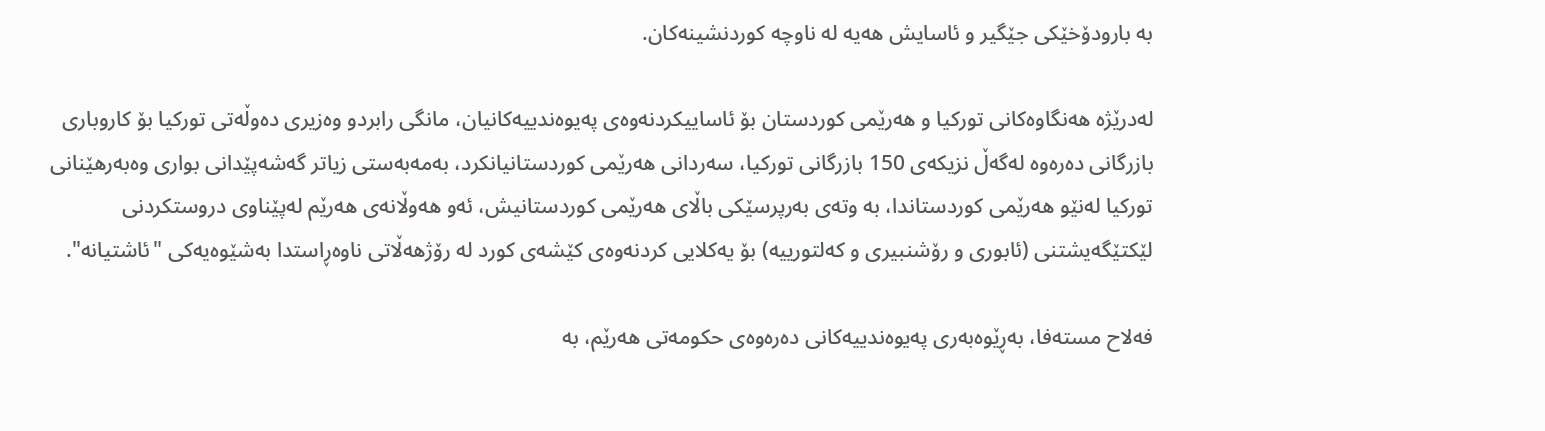به‌ بارودۆخێكی‌ جێگیر و ئاسایش هه‌یه‌ له‌ ناوچه‌ كوردنشینه‌كان.

له‌درێژه‌ هه‌نگاوه‌كانی توركیا و هه‌رێمی كوردستان بۆ ئاساییكردنه‌وه‌ی په‌یوه‌ندییه‌كانیان، مانگی رابردو وه‌زیری ده‌وڵه‌تی توركیا بۆ كاروباری بازرگانی ده‌ره‌وه‌ له‌گه‌ڵ نزیكه‌ی 150 بازرگانی توركیا، سه‌ردانی هه‌رێمی كوردستانیانكرد، به‌مه‌به‌ستی زیاتر گه‌شه‌پێدانی بواری وه‌به‌رهێنانی توركیا له‌نێو هه‌رێمی كوردستاندا، به‌ وته‌ی به‌رپرسێكی باڵای هه‌رێمی كوردستانیش، ئه‌و هه‌وڵانه‌ی هه‌رێم له‌پێناوی دروستكردنی لێكتێگه‌یشتنی (ئابوری و رۆشنبیری و كه‌لتورییه‌) بۆ یه‌كلایی كردنه‌وه‌ی كێشه‌ی كورد له‌ رۆژهه‌ڵاتی ناوه‌ڕاستدا به‌شێوه‌یه‌كی "ئاشتیانه‌".

فه‌لاح مسته‌فا، به‌ڕێوه‌به‌ری په‌یوه‌ندییه‌كانی ده‌ره‌وه‌ی حكومه‌تی هه‌رێم، به‌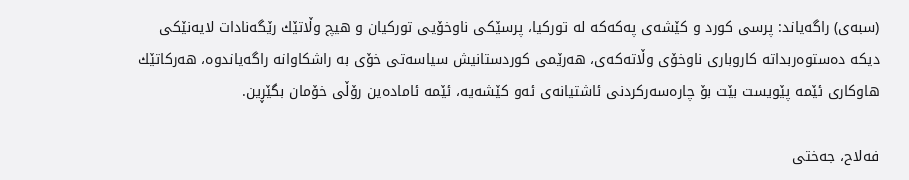(سبه‌ی) راگه‌یاند: پرسی كورد و كێشه‌ی په‌كه‌كه‌ له‌ توركیا، پرسێكی ناوخۆیی توركیان و هیچ وڵاتێك رێگه‌نادات لایه‌نێكی دیكه‌ ده‌ستوه‌ربداته‌ كاروباری ناوخۆی وڵاته‌كه‌ی، هه‌رێمی كوردستانیش سیاسه‌تی خۆی به‌ راشكاوانه‌ راگه‌یاندوه‌، هه‌ركاتێك هاوكاری ئێمه‌ پێویست بێت بۆ چاره‌سه‌ركردنی ئاشتیانه‌ی ئه‌و كێشه‌یه‌، ئێمه‌ ئاماده‌ین رۆڵی خۆمان بگێڕین.

فه‌لاح، جه‌ختی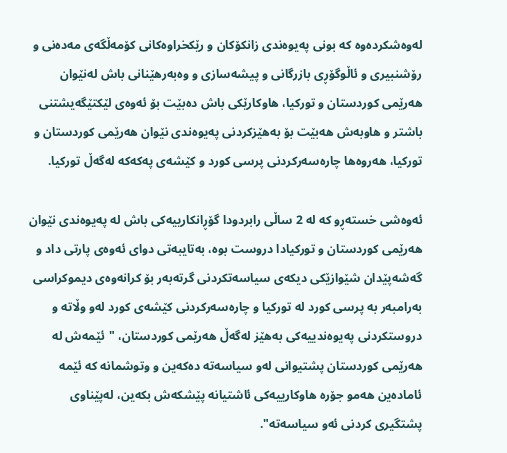له‌وه‌شكرده‌وه‌ كه‌ بونی په‌یوه‌ندی زانكۆكان و رێكخراوه‌كانی كۆمه‌ڵگه‌ی مه‌ده‌نی و رۆشنبیری و ئاڵوگۆڕی بازرگانی و پیشه‌سازی و وه‌به‌رهێنانی باش له‌نێوان هه‌رێمی كوردستان و توركیا، هاوكارێكی باش ده‌بێت بۆ ئه‌وه‌ی لێكتێگه‌یشتنی باشتر و هاوبه‌ش هه‌بێت بۆ به‌هێزكردنی په‌یوه‌ندی نێوان هه‌رێمی كوردستان و توركیا، هه‌روه‌ها چاره‌سه‌ركردنی پرسی كورد و كێشه‌ی په‌كه‌كه‌ له‌گه‌ڵ توركیا.

ئه‌وه‌شی خسته‌ڕو كه‌ له‌ 2 ساڵی رابردودا گۆڕانكارییه‌كی باش له‌ په‌یوه‌ندی نێوان هه‌رێمی كوردستان و توركیادا دروست بوه‌، به‌تایبه‌تی دوای ئه‌وه‌ی پارتی داد و گه‌شه‌پێدان شێوازێكی دیكه‌ی سیاسه‌تكردنی گرته‌به‌ر بۆ كرانه‌وه‌ی دیموكراسی به‌رامبه‌ر به‌ پرسی كورد له‌ توركیا و چاره‌سه‌ركردنی كێشه‌ی كورد له‌و وڵاته‌ و دروستكردنی په‌یوه‌ندییه‌كی به‌هێز له‌گه‌ڵ هه‌رێمی كوردستان، "ئێمه‌ش له‌ هه‌رێمی كوردستان پشتیوانی له‌و سیاسه‌ته‌ ده‌كه‌ین و وتوشمانه‌ كه‌ ئێمه‌ ئاماده‌ین هه‌مو جۆره‌ هاوكارییه‌كی ئاشتیانه‌ پێشكه‌ش بكه‌ین، له‌پێناوی پشتگیری كردنی ئه‌و سیاسه‌ته‌".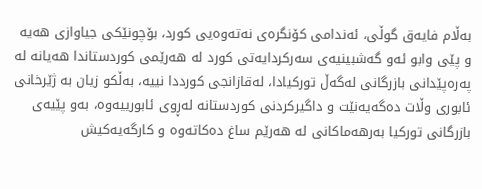به‌ڵام فایه‌ق گوڵی، ئه‌ندامی كۆنگره‌ی نه‌ته‌وه‌یی كورد، بۆچونێكی جیاوازی هه‌یه‌ و پێی وابو ئه‌و گه‌شبینیه‌ی سه‌ركردایه‌تی كورد له‌ هه‌رێمی كوردستاندا هه‌یانه‌ له‌ په‌ره‌پێدانی بازرگانی له‌گه‌ڵ توركیادا، له‌قازانجی كورددا نییه‌، به‌ڵكو زیان به‌ ژێرخانی ئابوری وڵات ده‌گه‌یه‌نێت و داگیركردنی كوردستانه‌ له‌ڕوی ئابورییه‌وه‌، به‌و پێیه‌ی بازرگانی توركیا به‌رهه‌ماكانی له‌ هه‌رێم ساغ ده‌كاته‌وه‌ و كارگه‌یه‌كیش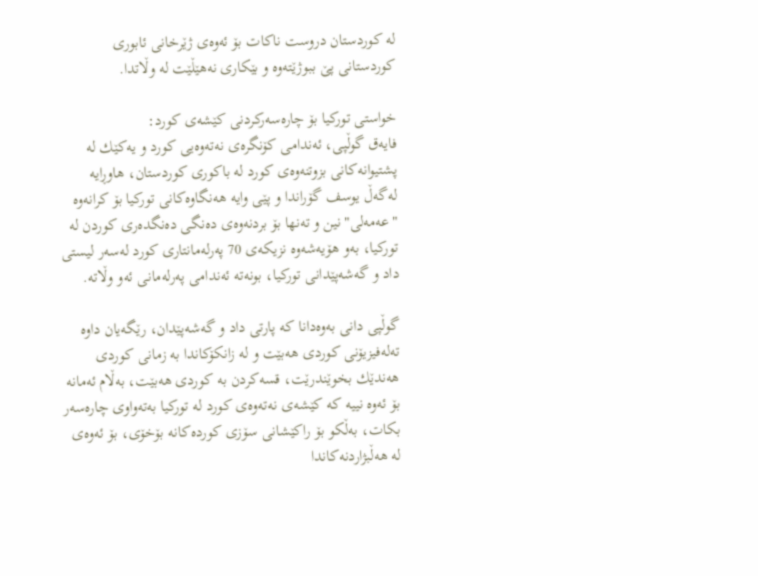له‌ كوردستان دروست ناكات بۆ ئه‌وه‌ی ژێرخانی ئابوری كوردستانی پێ ببوژێته‌وه‌ و بێكاری نه‌هێڵێت له‌ وڵاتدا.

خواستی توركیا بۆ چاره‌سه‌ركردنی كێشه‌ی كورد:
فایه‌ق گوڵپی، ئه‌ندامی كۆنگره‌ی نه‌ته‌وه‌یی كورد و یه‌كێك له‌ پشتیوانه‌كانی بزوتنه‌وه‌ی كورد له‌ باكوری كوردستان، هاوڕایه‌ له‌گه‌ڵ یوسف گۆراندا و پێی وایه‌ هه‌نگاوه‌كانی توركیا بۆ كرانه‌وه‌ "عه‌مه‌لی"نین و ته‌نها بۆ بردنه‌وه‌ی ده‌نگی ده‌نگده‌ری كوردن له‌ توركیا، به‌و هۆیه‌شه‌وه‌ نزیكه‌ی 70 په‌رله‌مانتاری كورد له‌سه‌ر لیستی داد و گه‌شه‌پێدانی توركیا، بونه‌ته‌ ئه‌ندامی په‌رله‌مانی ئه‌و وڵاته‌.

گوڵپی دانی به‌وه‌دانا كه‌ پارتی داد و گه‌شه‌پێدان، رێگه‌یان داوه‌ ته‌له‌فیزیۆنی كوردی هه‌بێت و له‌ زانكۆكاندا به‌ زمانی كوردی هه‌ندێك بخوێندرێت، قسه‌كردن به‌ كوردی هه‌بێت، به‌ڵام ئه‌مانه‌ بۆ ئه‌وه‌ نییه‌ كه‌ كێشه‌ی نه‌ته‌وه‌ی كورد له‌ توركیا به‌ته‌واوی چاره‌سه‌ر بكات، به‌ڵكو بۆ راكێشانی سۆزی كورده‌كانه‌ بۆخۆی، بۆ ئه‌وه‌ی له‌ هه‌ڵبژاردنه‌كاندا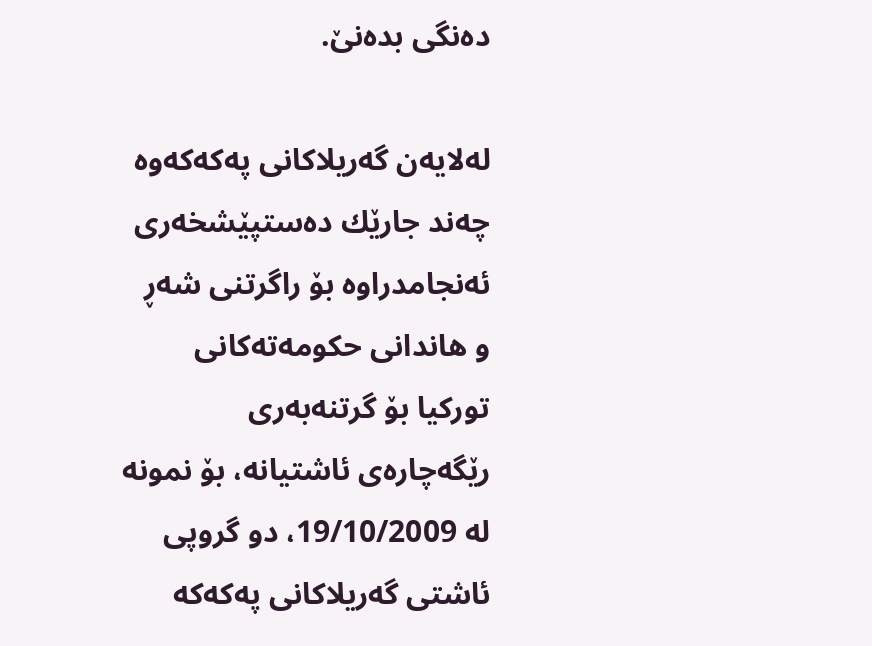ده‌نگی بده‌نێ.

له‌لایه‌ن گه‌ریلاكانی په‌كه‌كه‌وه‌ چه‌ند جارێك ده‌ستپێشخه‌ری ئه‌نجامدراوه‌ بۆ راگرتنی شه‌ڕ و هاندانی حكومه‌ته‌كانی توركیا بۆ گرتنه‌به‌ری رێگه‌چاره‌ی ئاشتیانه‌، بۆ نمونه‌ له‌ 19/10/2009، دو گروپی ئاشتی گه‌ریلاكانی په‌كه‌كه‌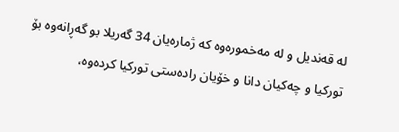له‌ قه‌ندیل و له‌ مه‌خموره‌وه‌ كه‌ ژماره‌یان 34 گه‌ریلا بو گه‌ڕانه‌وه‌ بۆ توركیا و چه‌كیان دانا و خۆیان راده‌ستی توركیا كرده‌وه‌،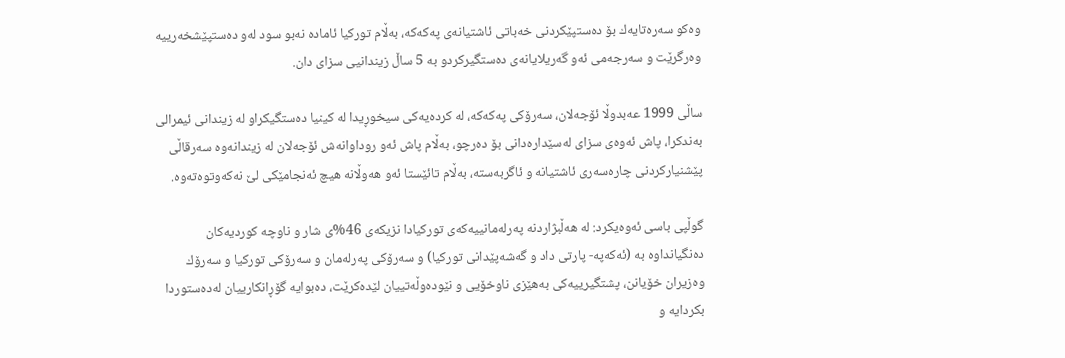وه‌كو سه‌ره‌تایه‌ك بۆ ده‌ستپێكردنی خه‌باتی ئاشتیانه‌ی په‌كه‌كه‌، به‌ڵام توركیا ئاماده‌ نه‌بو سود له‌و ده‌ستپێشخه‌رییه‌ وه‌رگرێت و سه‌رجه‌می ئه‌و گه‌ریلایانه‌ی ده‌ستگیركردو به‌ 5 ساڵ زیندانیی سزای دان.

ساڵی 1999 عه‌بدوڵا ئۆجه‌لان، سه‌رۆكی په‌كه‌كه‌، له‌ كرده‌یه‌كی سیخوڕیدا له‌ كینیا ده‌ستگیكراو له‌ زیندانی ئیمرالی به‌ندكرا، پاش ئه‌وه‌ی سزای له‌سێداره‌دانی بۆ ده‌رچو، به‌ڵام پاش ئه‌و روداوانه‌ش ئۆجه‌لان له‌ زیندانه‌وه‌ سه‌رقاڵی پێشنیاركردنی چاره‌سه‌ری ئاشتیانه‌ و ئاگربه‌سته‌، به‌ڵام تائێستا ئه‌و هه‌وڵانه‌ هیچ ئه‌نجامێكی لێ نه‌كه‌وتوه‌ته‌وه‌.

گوڵپی باسی ئه‌وه‌یكرد: له‌ هه‌ڵبژاردنه‌ په‌رله‌مانییه‌كه‌ی توركیادا نزیكه‌ی 46%ی شار و ناوچه‌ كوردیه‌كان ده‌نگیانداوه‌ به‌ (ئه‌كه‌په‌- پارتی داد و گه‌شه‌پێدانی توركیا) و سه‌رۆكی په‌رله‌مان و سه‌رۆكی توركیا و سه‌رۆك وه‌زیران خۆیانن، پشتگیرییه‌كی به‌هێزی ناوخۆیی و نێوده‌وڵه‌تییان لێده‌كرێت، ده‌بوایه‌ گۆڕانكارییان له‌ده‌ستوردا بكردایه‌ و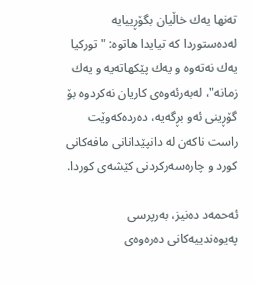ته‌نها یه‌ك خاڵیان بگۆڕییایه‌ له‌ده‌ستوردا كه‌ تیایدا هاتوه‌: "توركیا یه‌ك نه‌ته‌وه‌ و یه‌ك پێكهاته‌یه‌ و یه‌ك زمانه‌"، له‌به‌رئه‌وه‌ی كاریان نه‌كردوه‌ بۆ گۆڕینی ئه‌و بڕگه‌یه‌، ده‌رده‌كه‌وێت راست ناكه‌ن له‌ دانپێدانانی مافه‌كانی كورد و چاره‌سه‌ركردنی كێشه‌ی كوردا.

ئه‌حمه‌د ده‌نیز، به‌رپرسی‌ په‌یوه‌ندییه‌كانی‌ ده‌ره‌وه‌ی‌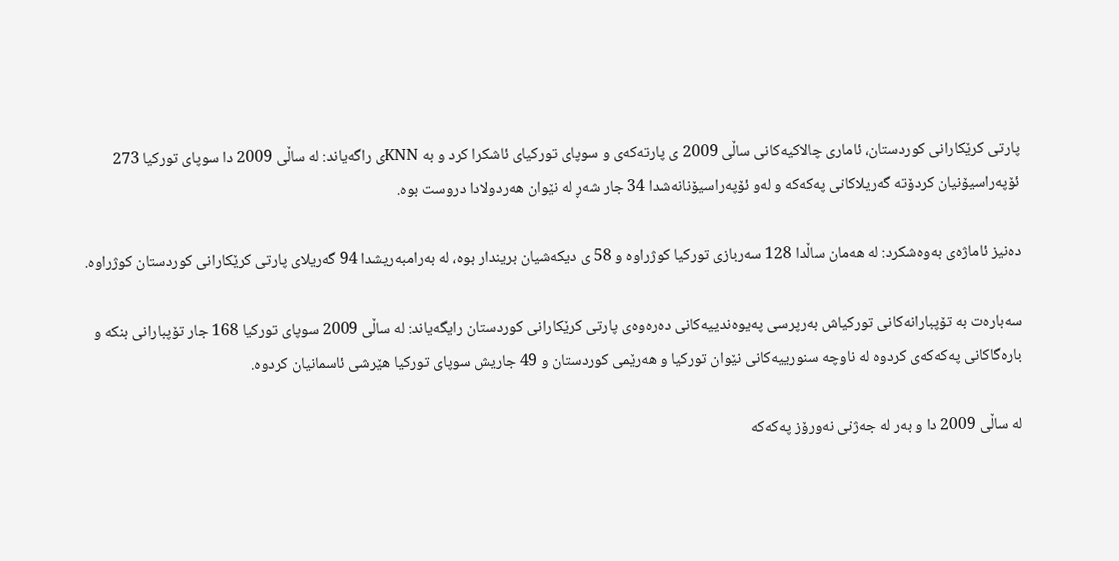پارتی‌ كرێكارانی‌ كوردستان، ئاماری‌ چالاكیه‌كانی‌ ساڵی‌ 2009 ی‌ پارته‌كه‌ی‌ و سوپای‌ توركیای‌ ئاشكرا كرد و به‌ KNNی‌ راگه‌یاند: له‌ ساڵی‌ 2009 دا سوپای توركیا 273 ئۆپه‌راسیۆنیان كردۆته‌ گه‌ریلاكانی په‌كه‌كه‌ و له‌و ئۆپه‌راسیۆنانه‌شدا 34 جار شه‌ڕ له‌ نێوان هه‌ردولادا دروست بوه‌.

ده‌نیز ئاماژه‌ی‌ به‌وه‌شكرد: له‌ هه‌مان ساڵدا 128 سه‌ربازی‌ توركیا كوژراوه‌ و 58 ی‌ دیكه‌شیان بریندار بوه‌، له‌ به‌رامبه‌ریشدا 94 گه‌ریلای‌ پارتی‌ كرێكارانی‌ كوردستان كوژراوه‌.

سه‌باره‌ت به‌ تۆپبارانه‌كانی‌ توركیاش به‌رپرسی‌ په‌یوه‌ندییه‌كانی‌ ده‌ره‌وه‌ی‌ پارتی‌ كرێكارانی‌ كوردستان رایگه‌یاند: له‌ ساڵی‌ 2009 سوپای‌ توركیا 168 جار تۆپبارانی‌ بنكه‌ و باره‌گاكانی‌ په‌كه‌كه‌ی‌ كردوه‌ له‌ ناوچه‌ سنورییه‌كانی‌ نێوان توركیا و هه‌رێمی‌ كوردستان و 49 جاریش سوپای‌ توركیا هێرشی‌ ئاسمانیان كردوه‌.

له‌ ساڵی‌ 2009 دا و به‌ر له‌ جه‌ژنی‌ نه‌ورۆز په‌كه‌كه‌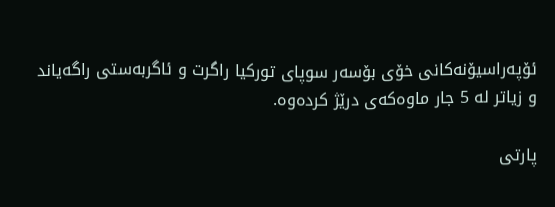ئۆپه‌راسیۆنه‌كانی‌ خۆی‌ بۆسه‌ر سوپای‌ توركیا راگرت و ئاگربه‌ستی‌ راگه‌یاند و زیاتر له‌ 5 جار ماوه‌كه‌ی‌ درێژ كرده‌وه‌.

پارتی‌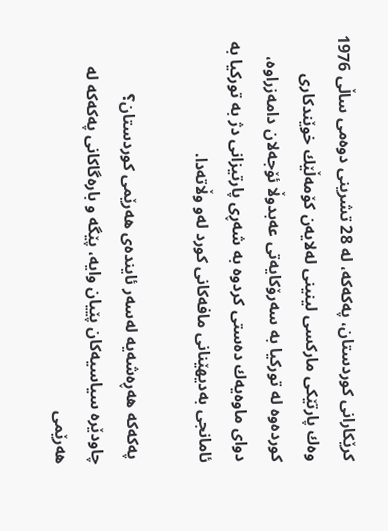كرێكارانی‌ كوردستان، په‌كه‌كه‌، له‌ 28 تشرینی‌ دوه‌می‌ ساڵی‌ 1976 وه‌ك پارتێكی‌ ماركسی‌ لینینی‌ له‌لایه‌ن كۆمه‌ڵێك خوێندكاری‌ كورده‌وه‌ له‌ توركیا به‌ سه‌رۆكایه‌تی‌ عه‌بدوڵا ئۆجه‌لان دامه‌زراوه‌، دوای‌ ماوه‌یه‌ك ده‌ستی‌ كردوه‌ به‌ شه‌ڕی‌ پارتیزانی‌ دژ به‌ توركیا به‌ ئامانجی‌ به‌دیهێنانی‌ مافه‌كانی‌ كورد له‌و وڵاته‌دا.

 په‌كه‌كه‌ هه‌ڕه‌شه‌یه‌‌ له‌سه‌ر ئاینده‌ی هه‌رێمی كوردستان؟
چاودێره‌ سیاسیه‌كان پێیان وایه‌، پێگه‌ و باره‌گاكانی په‌كه‌كه‌ له‌ هه‌رێمی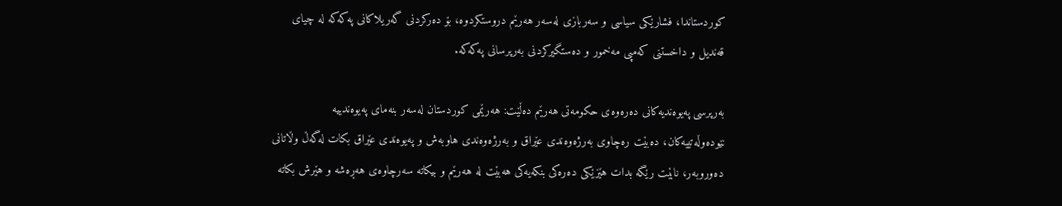كوردستاندا، فشارێكی سیاسی و سه‌ربازی له‌سه‌ر هه‌رێم دروستكردوه‌، بۆ ده‌ركردنی گه‌ریلاكانی په‌كه‌كه‌ له‌ چیای قه‌ندیل و داخستنی كه‌مپی مه‌خمور و ده‌ستگیركردنی به‌رپرسانی په‌كه‌كه‌.

به‌رپرسی په‌یوه‌ندیه‌كانی ده‌ره‌وه‌ی حكومه‌تی هه‌رێم ده‌ڵێت: هه‌رێمی كوردستان له‌سه‌ر بنه‌مای په‌یوه‌ندییه‌ نێوده‌وڵه‌تییه‌كان، ده‌بێت ره‌چاوی به‌رژه‌وه‌ندی عێراق و به‌رژه‌وه‌ندی هاوبه‌ش و په‌یوه‌ندی عێراق بكات له‌گه‌ڵ وڵاتانی ده‌وروبه‌ر، نابێت رێگه‌ بدات هێزێكی ده‌ره‌كی بنكه‌یه‌كی هه‌بێت له‌ هه‌رێم و بیكاته‌ سه‌رچاوه‌ی هه‌ڕه‌شه‌ و هێرش بكاته‌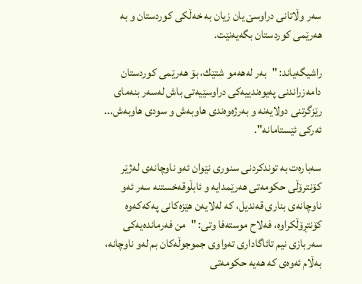سه‌ر وڵاتانی دراوسێ یان زیان به‌ خه‌ڵكی كوردستان و به‌ هه‌رێمی كوردستان بگه‌یه‌نێت.

راشیگه‌یاند: "به‌ر له‌هه‌مو شتێك، بۆ هه‌رێمی كوردستان دامه‌زراندنی په‌یوه‌ندییه‌كی دراوسێیه‌تی باش له‌سه‌ر بنه‌مای رێزگرتنی دولایه‌نه‌ و به‌رژه‌وه‌ندی هاوبه‌ش و سودی هاوبه‌ش... ئه‌ركی ئێستامانه‌".

سه‌باره‌ت به‌ توندكردنی سنوری نێوان ئه‌و ناوچانه‌ی له‌ژێر كۆنترۆڵی حكومه‌تی هه‌رێمدایه‌ و ئابڵوقه‌خستنه‌ سه‌ر ئه‌و ناوچانه‌ی بناری قه‌ندیل، كه‌ له‌لایه‌ن هێزه‌كانی په‌كه‌كه‌وه‌ كۆنتڕۆڵكراوه‌، فه‌لاح موسته‌فا وتی: "من فه‌رمانده‌یه‌كی سه‌ربازی نیم تائاگاداری ته‌واوی جموجوڵه‌كان بم له‌و ناوچانه‌، به‌ڵام ئه‌وه‌ی كه‌ هه‌یه‌ حكومه‌تی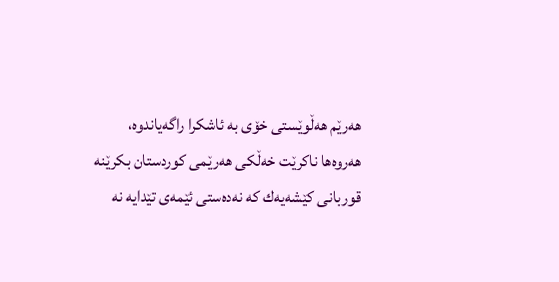هه‌رێم هه‌ڵوێستی خۆی به‌ ئاشكرا راگه‌یاندوه‌، هه‌روه‌ها ناكرێت خه‌ڵكی هه‌رێمی كوردستان بكرێنه‌ قوربانی كێشه‌یه‌ك كه‌ نه‌ده‌ستی ئێمه‌ی تێدایه‌ نه‌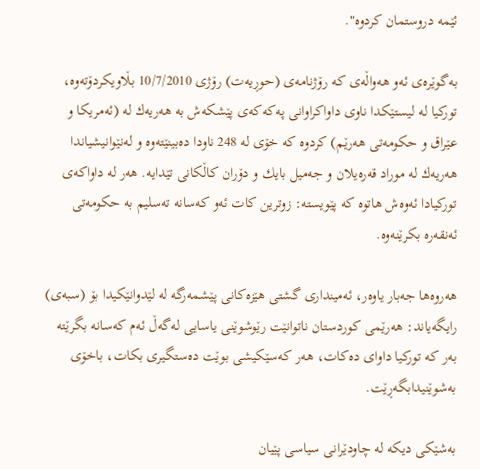ئێمه‌ دروستمان كردوه‌".

به‌گوێره‌ی‌ ئه‌و هه‌واڵه‌ی‌ كه‌ رۆژنامه‌ی‌ (حوڕیه‌ت) رۆژی 10/7/2010 بڵاویكردۆ‌ته‌وه‌، توركیا له‌ لیستێكدا‌ ناوی‌ داواكراوانی‌ په‌كه‌كه‌ی‌ پێشكه‌ش به‌ هه‌ریه‌ك له‌ (ئه‌مریكا و عێراق و حكومه‌تی‌ هه‌رێم) كردوه‌ كه‌ خۆی‌ له‌ 248 ناودا ده‌بینێته‌وه‌ و له‌نێوانیشیاندا هه‌ریه‌ك له‌ موراد قه‌ره‌یلان و جه‌میل بایك و دۆران كاڵكانی‌ تێدایه‌. هه‌ر له‌ داواكه‌ی‌ توركیادا ئه‌وه‌ش هاتوه‌ كه‌ پێویسته‌: زوترین كات ئه‌و كه‌سانه‌ ته‌سلیم به‌ حكومه‌تی‌ ئه‌نقه‌ره‌ بكرێنه‌وه‌.

هه‌روه‌ها جه‌بار یاوه‌ر، ئه‌مینداری‌ گشتی هێزه‌كانی‌ پێشمه‌رگه‌ له‌ لێدوانێكیدا بۆ (سبه‌ی‌) رایگه‌یاند: هه‌رێمی‌ كوردستان ناتوانێت رێوشوێنی‌ یاسایی له‌گه‌ڵ ئه‌م كه‌سانه‌ بگرێته‌ به‌ر كه‌ توركیا داوای‌ ده‌كات، هه‌ر كه‌سێكیشی‌ بوێت ده‌ستگیری‌ بكات، باخۆی‌ به‌شوێنیدابگه‌ڕێت.

به‌شێكی دیكه‌ له‌ چاودێرانی سیاسی پێیان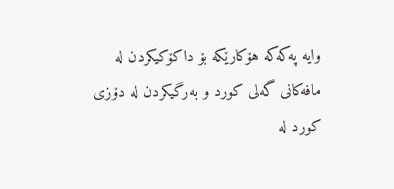وایه‌ په‌كه‌كه‌ هۆكارێكه‌ بۆ داكۆكیكردن له‌ مافه‌كانی گه‌لی كورد و به‌رگیكردن له‌ دۆزی كورد له‌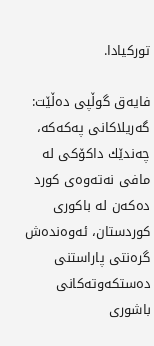توركیادا.

فایه‌ق گوڵپی ده‌ڵێت: گه‌ریلاكانی په‌كه‌كه‌، چه‌ندێك داكۆكی له‌ مافی نه‌ته‌وه‌ی كورد ده‌كه‌ن له‌ باكوری كوردستان، ئه‌وه‌نده‌ش گره‌نتی پاراستنی ده‌ستكه‌وته‌كانی باشوری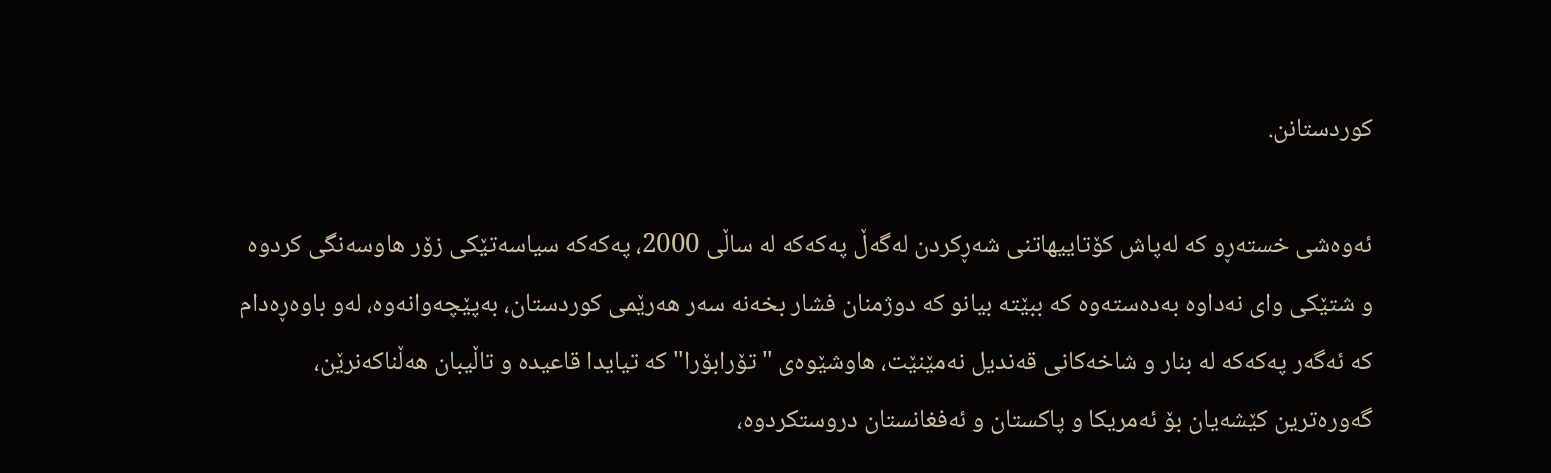كوردستانن.

ئه‌وه‌شی خسته‌ڕو كه‌ له‌پاش كۆتاییهاتنی شه‌ڕكردن له‌گه‌ڵ په‌كه‌كه‌ له‌ ساڵی 2000، په‌كه‌كه‌ سیاسه‌تێكی زۆر هاوسه‌نگی كردوه‌ و شتێكی وای نه‌داوه‌ به‌ده‌سته‌وه‌ كه‌ ببێته‌ بیانو كه‌ دوژمنان فشار بخه‌نه‌ سه‌ر هه‌رێمی كوردستان، به‌پێچه‌وانه‌وه‌، له‌و باوه‌ڕه‌دام كه‌ ئه‌گه‌ر په‌كه‌كه‌ له‌ بنار و شاخه‌كانی قه‌ندیل نه‌مێنێت، هاوشێوه‌ی "تۆرابۆرا" كه‌ تیایدا قاعیده‌ و تاڵیبان هه‌ڵناكه‌نرێن، گه‌وره‌ترین كێشه‌یان بۆ ئه‌مریكا و پاكستان و ئه‌فغانستان دروستكردوه‌،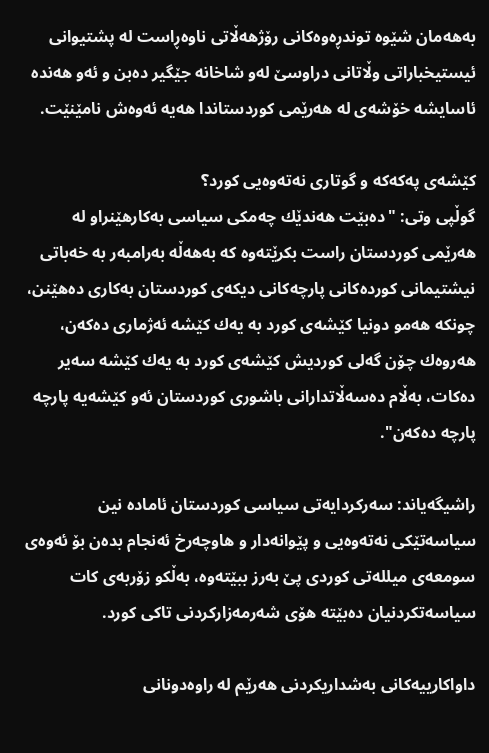به‌هه‌مان شێوه‌ توندڕه‌وه‌كانی رۆژهه‌ڵاتی ناوه‌ڕاست له‌ پشتیوانی ئیستیخباراتی وڵاتانی دراوسێ له‌و شاخانه‌ جێگیر ده‌بن و ئه‌و هه‌نده‌ ئاسایشه‌ خۆشه‌ی له‌ هه‌رێمی كوردستاندا هه‌یه‌ ئه‌وه‌ش نامێنێت.

كێشه‌ی په‌كه‌كه‌ و گوتاری نه‌ته‌وه‌یی كورد؟
گوڵپی وتی: "ده‌بێت هه‌ندێك چه‌مكی سیاسی به‌كارهێنراو له‌ هه‌رێمی كوردستان راست بكرێته‌وه‌ كه‌ به‌هه‌ڵه‌ به‌رامبه‌ر به‌ خه‌باتی نیشتیمانی كورده‌كانی پارچه‌كانی دیكه‌ی كوردستان به‌كاری ده‌هێنن، چونكه‌ هه‌مو دونیا كێشه‌ی كورد به‌ یه‌ك كێشه‌ ئه‌ژماری ده‌كه‌ن، هه‌روه‌ك چۆن گه‌لی كوردیش كێشه‌ی كورد به‌ یه‌ك كێشه‌ سه‌یر ده‌كات، به‌ڵام ده‌سه‌ڵاتدارانی باشوری كوردستان ئه‌و كێشه‌یه‌ پارچه‌ پارچه‌ ده‌كه‌ن".

راشیگه‌یاند: سه‌ركردایه‌تی سیاسی كوردستان ئاماده‌ نین سیاسه‌تێكی نه‌ته‌وه‌یی و پێوانه‌دار و هاوچه‌رخ ئه‌نجام بده‌ن بۆ ئه‌وه‌ی سومعه‌ی میلله‌تی كوردی پێ به‌رز ببێته‌وه‌، به‌ڵكو زۆربه‌ی كات سیاسه‌تكردنیان ده‌بێته‌ هۆی شه‌رمه‌زاركردنی تاكی كورد.

داواكارییه‌كانی به‌شداریكردنی هه‌رێم له‌ راوه‌دونانی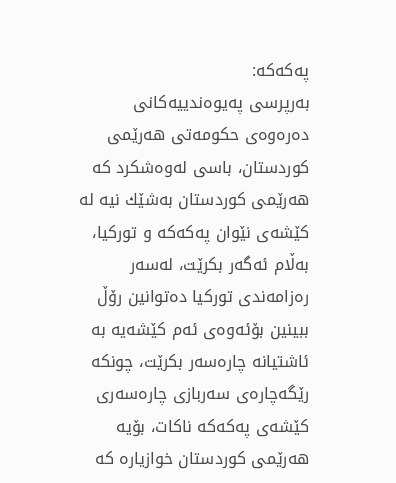په‌كه‌كه‌:
به‌رپرسی په‌یوه‌ندییه‌كانی ده‌ره‌وه‌ی حكومه‌تی هه‌رێمی كوردستان، باسی له‌وه‌شكرد كه‌ هه‌رێمی كوردستان به‌شێك نیه‌ له‌ كێشه‌ی نێوان په‌كه‌كه‌ و توركیا، به‌ڵام ئه‌گه‌ر بكرێت، له‌سه‌ر ره‌زامه‌ندی توركیا ده‌توانین رۆڵ ببینین بۆئه‌وه‌ی ئه‌م كێشه‌یه‌ به‌ ئاشتیانه‌ چاره‌سه‌ر بكرێت، چونكه‌ رێگه‌چاره‌ی سه‌ربازی چاره‌سه‌ری كێشه‌ی په‌كه‌كه‌ ناكات، بۆیه‌ هه‌رێمی كوردستان خوازیاره‌ كه‌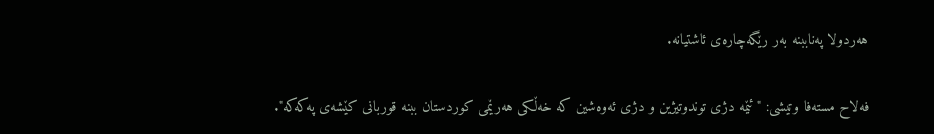هه‌ردولا په‌ناببنه‌ به‌ر رێگه‌چاره‌ی ئاشتیانه‌.

فه‌لاح مسته‌فا وتیشی: "ئێمه‌ دژی توندوتیژین و دژی ئه‌وه‌شین كه‌ خه‌ڵكی هه‌رێمی كوردستان ببنه‌ قوربانی كێشه‌ی په‌كه‌كه‌".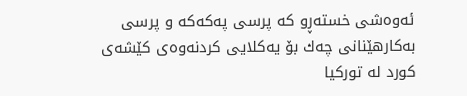ئه‌وه‌شی خسته‌ڕو كه‌ پرسی په‌كه‌كه‌ و پرسی به‌كارهێنانی چه‌ك بۆ یه‌كلایی كردنه‌وه‌ی كێشه‌ی كورد له‌ توركیا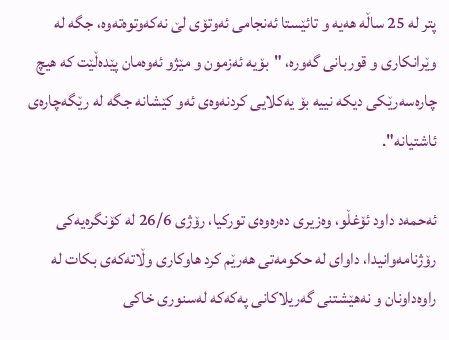پتر له‌ 25 ساڵه‌ هه‌یه‌ و تائێستا ئه‌نجامی ئه‌وتۆی لێ نه‌كه‌وتوه‌ته‌وه‌، جگه‌ له‌ وێرانكاری و قوربانی گه‌وره‌، "بۆیه‌ ئه‌زمون و مێژو ئه‌وه‌مان پێده‌ڵێت كه‌ هیچ چاره‌سه‌رێكی دیكه‌ نییه‌ بۆ یه‌كلایی كردنه‌وه‌ی ئه‌و كێشانه‌ جگه‌ له‌ رێگه‌چاره‌ی ئاشتیانه‌".

ئه‌حمه‌د داود ئۆغڵو، وه‌زیری ده‌ره‌وه‌ی توركیا، رۆژی 26/6 له‌ كۆنگره‌یه‌كی رۆژنامه‌وانیدا، داوای له‌ حكومه‌تی هه‌رێم كرد هاوكاری وڵاته‌كه‌ی بكات له‌ راوه‌داونان و نه‌هێشتنی گه‌ریلاكانی په‌كه‌كه‌ له‌سنوری خاكی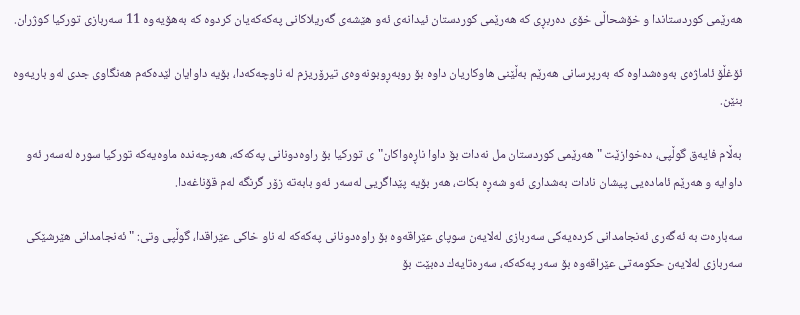هه‌رێمی كوردستاندا و خۆشحاڵی خۆی ده‌ربڕی كه‌ هه‌رێمی كوردستان ئیدانه‌ی ئه‌و هێشه‌ی گه‌ریلاكانی په‌كه‌كه‌یان كردوه‌ كه‌ به‌هۆیه‌وه‌ 11 سه‌ربازی توركیا كوژران.

ئۆغڵۆ ئاماژه‌ی‌ به‌وه‌شداوه‌ كه‌ به‌رپرسانی‌ هه‌رێم به‌ڵێنی‌ هاوكاریان داوه‌ بۆ روبه‌ڕوبونه‌وه‌ی‌ تیرۆریزم له‌ ناوچه‌كه‌دا، بۆیه‌ داوایان لێده‌كه‌م هه‌نگاوی‌ جدی‌ له‌و باریه‌وه‌ بنێن.

به‌ڵام فایه‌ق گوڵپی، ده‌خوازێت "هه‌رێمی كوردستان مل نه‌دات بۆ داوا ناڕه‌واكان"ی توركیا بۆ راوه‌دونانی په‌كه‌كه‌، هه‌رچه‌نده‌ ماوه‌یه‌كه‌ توركیا سوره‌ له‌سه‌ر ئه‌و داوایه‌ و هه‌رێم ئاماده‌یی پیشان نادات به‌شداری ئه‌و شه‌ڕه‌ بكات، هه‌ر بۆیه‌ پێداگریی له‌سه‌ر ئه‌و بابه‌ته‌ زۆر گرنگه‌ له‌م قۆناغه‌دا.

سه‌باره‌ت به‌ ئه‌گه‌ری ئه‌نجامدانی كرده‌یه‌كی سه‌ربازی له‌لایه‌ن سوپای عێراقه‌وه‌ بۆ راوه‌دونانی په‌كه‌كه‌ له‌ ناو خاكی عێراقدا، گوڵپی وتی: "ئه‌نجامدانی هێرشێكی سه‌ربازی له‌لایه‌ن حكومه‌تی عێراقه‌وه‌ بۆ سه‌ر په‌كه‌كه‌، سه‌ره‌تایه‌ك ده‌بێت بۆ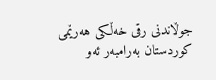جوڵاندنی رقی خه‌ڵكی هه‌رێمی كوردستان به‌رامبه‌ر ئه‌و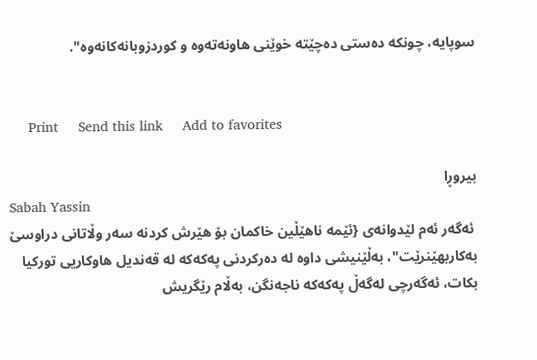سوپایه‌، چونكه‌ ده‌ستی ده‌چێته‌ خوێنی هاونه‌ته‌وه‌ و كوردزوبانه‌كانه‌وه‌".


     Print     Send this link     Add to favorites

بیروڕا
Sabah Yassin
 ئه‌گه‌ر ئه‌م لێدوانه‌ی {ئێمه‌ ناهێڵین خاكمان بۆ هێرش كردنه‌ سه‌ر وڵاتانی‌ دراوسێ‌ به‌كاربهێنرێت"، به‌ڵێنیشی‌ داوه‌ له‌ ده‌ركردنی‌ په‌كه‌كه‌ له‌ قه‌ندیل هاوكاریی توركیا بكات، ئه‌گه‌رچی له‌گه‌ڵ په‌كه‌كه‌ ناجه‌نگن، به‌ڵام رێگریش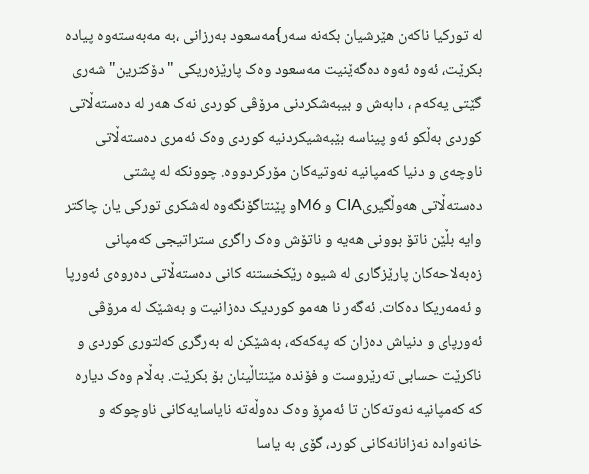له‌ توركیا ناكه‌ن هێرشیان بكه‌نه‌ سه‌ر}مه‌سعود به‌رزانی ،به‌ مه‌به‌سته‌وه‌ پیاده‌ بکرێت، ئه‌وه‌ ئه‌وه‌ ده‌گه‌ێنیت مه‌سعود وه‌ک پارێزه‌ریکی "دۆکترین" شه‌ری گێتی یه‌که‌م ، دابه‌ش و بیبه‌شکردنی مرۆڤی کوردی نه‌ک هه‌ر له‌ ده‌سته‌ڵاتی کوردی به‌ڵکو ئه‌و پیناسه‌ بێبه‌شیکردنیه‌ کوردی وه‌ک ئه‌مری ده‌سته‌ڵاتی ناوچه‌ی و دنیا که‌مپانیه‌ نه‌وتیه‌کان مۆرکردووه‌. چوونکه‌ له‌ پشتی ده‌سته‌ڵاتی هه‌وڵگیریCIA و M6و پێنتاگۆنگه‌وه‌ له‌شکری تورکی یان چاکتر وایه‌ بڵێن ناتۆ بوونی هه‌یه‌ و ناتۆش وه‌ک راگری ستراتیجی که‌مپانی زه‌به‌لاحه‌کان پارێزگاری له‌ شیوه‌ رێکخستنه‌ کانی ده‌سته‌ڵاتی ده‌روه‌ی ئه‌ورپا و ئه‌مه‌ریکا ده‌کات. ئه‌گه‌ر نا هه‌مو کوردیک ده‌زانیت و به‌شێک له‌ مرۆڤی ئه‌ورپای و دنیاش ده‌زان که‌ په‌که‌که‌، به‌شێکن له‌ به‌رگری که‌لتوری کوردی و ناکرێت حسابی ته‌رێروست و فۆنده‌ مێنتاڵینان بۆ بکرێت. به‌ڵام وه‌ک دیاره‌ که‌ که‌مپانیه‌ نه‌وته‌کان تا ئه‌مڕۆ وه‌ک ده‌وڵه‌ته‌ نایاسایه‌کانی ناوچوکه‌ و خانه‌واده‌ نه‌زانانه‌کانی کورد، گۆی به‌ یاسا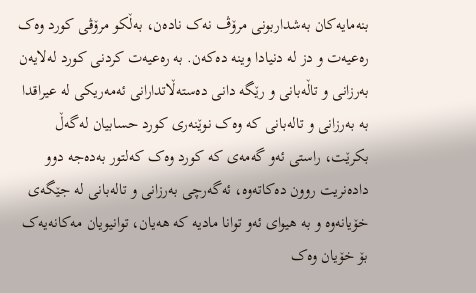بنه‌مایه‌کان به‌شداربونی مرۆڤ نه‌ک ناده‌ن، به‌ڵکو مرۆڤی کورد وه‌ک ره‌عیه‌ت و دز له‌ دنیادا وینه‌ ده‌که‌ن. به‌ ره‌عیه‌ت کردنی کورد له‌لایه‌ن به‌رزانی و تاڵه‌بانی و رێگه‌ دانی ده‌سته‌ڵاتدارانی ئه‌مه‌ریکی له‌ عیراقدا به‌ به‌رزانی و تاله‌بانی که‌ وه‌ک نوێنه‌ری کورد حسابیان له‌گه‌ڵ بکرێت، راستی ئه‌و گه‌مه‌ی که‌ کورد وه‌ک که‌لتور به‌ده‌جه‌ دوو داده‌نریت روون ده‌کاته‌وه‌، ئه‌گه‌رچی به‌رزانی و تاله‌بانی له‌ جێگه‌ی خۆیانه‌وه‌ و به‌ هیوای ئه‌و توانا مادیه‌ که‌ هه‌یان، توانیویان مه‌کانه‌یه‌ک بۆ خۆیان وه‌ک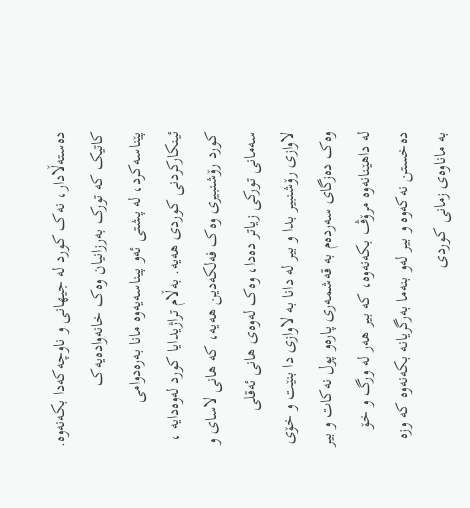ده‌سته‌ڵادار، نه‌ک کورد له‌ جیهانی و ناوچه‌که‌دا بکه‌نه‌وه‌. کاتیک که‌ تورک به‌رزانیان وه‌ک خانه‌واده‌یه‌ک پێناسه‌کرد، له‌ پشتی ئه‌و پیناسه‌یه‌وه‌ مانا به‌ره‌دوامی ئینکارکردنی کوردی هه‌یه‌. به‌ڵام تراژیدایا کورد له‌وه‌دایه‌ ، کورد رۆشنبیری وه‌ک فه‌لکه‌دین هه‌یه‌، که‌ هانی لاسای و سه‌مانی تورکی زیاتر ده‌دا، وه‌ک له‌وه‌ی هانی ئه‌قلی لاوازی رۆشنبیر بدا و بیر له‌ دانا به‌ لاوازی دا بنێت و خۆی وه‌ک ده‌زگای سه‌رده‌م به‌ قه‌شمه‌ری پاره‌و پول نه‌کات و بیر له‌ داهێنانه‌وه‌ مرۆڤ بکه‌نه‌وه‌، که‌ بیر هه‌ر له‌ ورگ و خۆ ده‌خستن نه‌که‌وه‌ و بیر له‌و بنه‌ما به‌رگریانه‌ بکه‌نه‌وه‌ که‌ وزه‌ به‌ ماناوه‌ی زمانی کوردی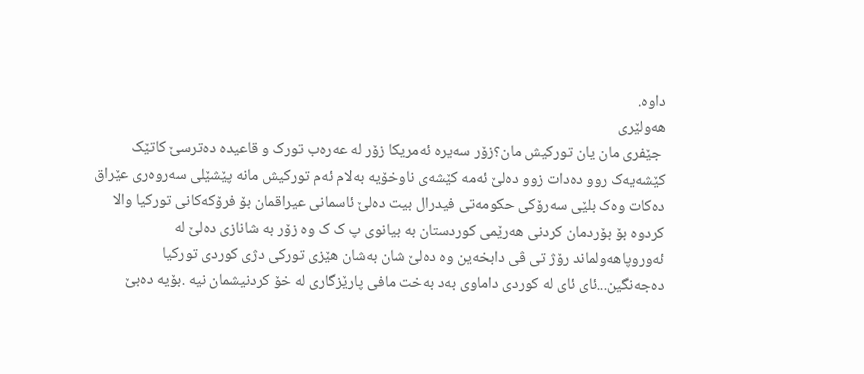داوه‌.
هه‌ولێری
 جێفری مان یان تورکیش مان؟زۆر سه‌یره‌ ئه‌مریکا زۆر له‌ عه‌ره‌ب تورک و قاعیده‌ ده‌ترسێ کاتێک کێشه‌یه‌ک روو ده‌دات زوو ده‌لێ ئه‌مه‌ کێشه‌ی ناوخۆیه‌ به‌لام ئه‌م تورکیش مانه‌ پێشێلی سه‌روه‌ری عێراق ده‌کات وه‌ک بلێی سه‌رۆکی حکومه‌تی فیدرال بیت ده‌لێ ئاسمانی عیراقمان بۆ فرۆکه‌کانی تورکیا والا کردوه‌ بۆ بۆردمان کردنی هه‌رێمی کوردستان به‌ بیانوی پ ک ک وه‌ زۆر به‌ شانازی ده‌لێ له‌ ئه‌وروپاهه‌ولماند رۆژ تی ڤی دابخه‌ین وه‌ ده‌لێ شان به‌شان هێزی تورکی دژی کوردی تورکیا ده‌جه‌نگین...ئای ئای له‌ کوردی داماوی به‌د به‌خت مافی پارێزگاری له‌ خۆ کردنیشمان نیه‌ .بۆیه‌ ده‌بێ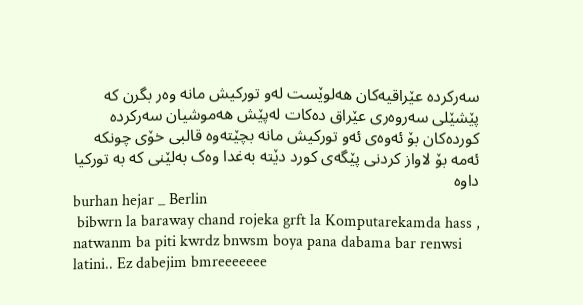سه‌رکرده‌ عێراقیه‌کان هه‌لوێست له‌و تورکیش مانه‌ وه‌ر بگرن که‌ پێشێلی سه‌روه‌ری عێراق ده‌کات له‌پێش هه‌موشیان سه‌رکرده‌ کورده‌کان بۆ ئه‌وه‌ی ئه‌و تورکیش مانه‌ بچێته‌وه‌ قالبی خۆی چونکه‌ ئه‌مه‌ بۆ لاواز کردنی پێگه‌ی کورد دێته‌ به‌غدا وه‌ک به‌لێنی که‌ به‌ تورکیا داوه‌
burhan hejar _ Berlin
 bibwrn la baraway chand rojeka grft la Komputarekamda hass , natwanm ba piti kwrdz bnwsm boya pana dabama bar renwsi latini.. Ez dabejim bmreeeeeee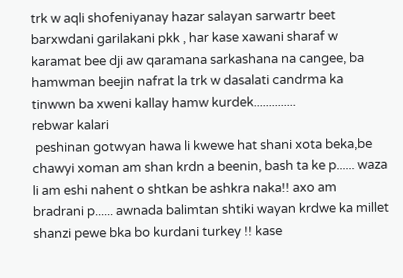trk w aqli shofeniyanay hazar salayan sarwartr beet barxwdani garilakani pkk , har kase xawani sharaf w karamat bee dji aw qaramana sarkashana na cangee, ba hamwman beejin nafrat la trk w dasalati candrma ka tinwwn ba xweni kallay hamw kurdek..............
rebwar kalari
 peshinan gotwyan hawa li kwewe hat shani xota beka,be chawyi xoman am shan krdn a beenin, bash ta ke p...... waza li am eshi nahent o shtkan be ashkra naka!! axo am bradrani p...... awnada balimtan shtiki wayan krdwe ka millet shanzi pewe bka bo kurdani turkey !! kase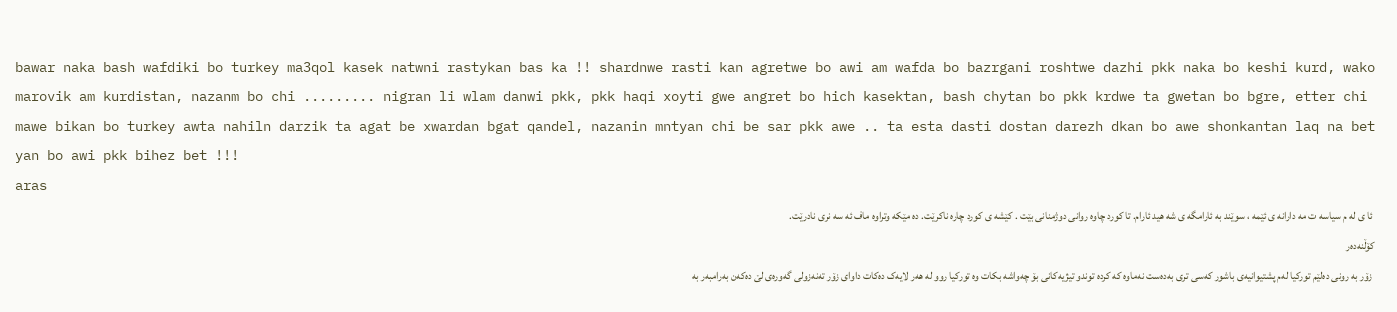bawar naka bash wafdiki bo turkey ma3qol kasek natwni rastykan bas ka !! shardnwe rasti kan agretwe bo awi am wafda bo bazrgani roshtwe dazhi pkk naka bo keshi kurd, wako marovik am kurdistan, nazanm bo chi ......... nigran li wlam danwi pkk, pkk haqi xoyti gwe angret bo hich kasektan, bash chytan bo pkk krdwe ta gwetan bo bgre, etter chi mawe bikan bo turkey awta nahiln darzik ta agat be xwardan bgat qandel, nazanin mntyan chi be sar pkk awe .. ta esta dasti dostan darezh dkan bo awe shonkantan laq na bet yan bo awi pkk bihez bet !!!
aras
 ئا ی له‌ م سیاسه‌ ت مه‌ دارانه‌ ی ئێمه‌ ، سوێند به‌ ئارامگه‌ ی شه‌ هید ئارام. تا کورد چاوه‌ روانی دوژمنانی بێت . کێشه‌ ی کورد چاره‌ ناکرێت. ده‌ مێکه‌ وتراوه‌ ماف ئه‌ سه‌ نری نادرێت.
کۆڵنه‌ده‌ر
 زۆر به‌ رونی ده‌لێم تورکیا له‌م پشتیوانیه‌ی باشور که‌سی تری به‌ده‌ست نه‌ماوه‌ که‌ کرده‌ توندو تیژیه‌کانی بۆ چه‌واشه‌ بکات وه‌ تورکیا روو له‌ هه‌ر لایه‌ک ده‌کات داوای زۆر ته‌نه‌زولی گه‌وره‌ی لێ ده‌که‌ن به‌رامبه‌ر به‌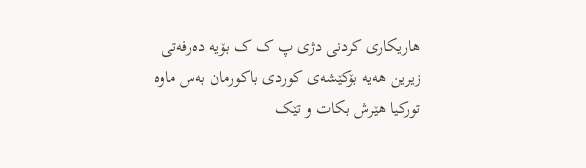هاریکاری کردنی دژی پ ک ک بۆیه‌ ده‌رفه‌تی زیرین هه‌یه‌ بۆکێشه‌ی کوردی باکورمان به‌س ماوه‌ تورکیا هێرش بکات و تێک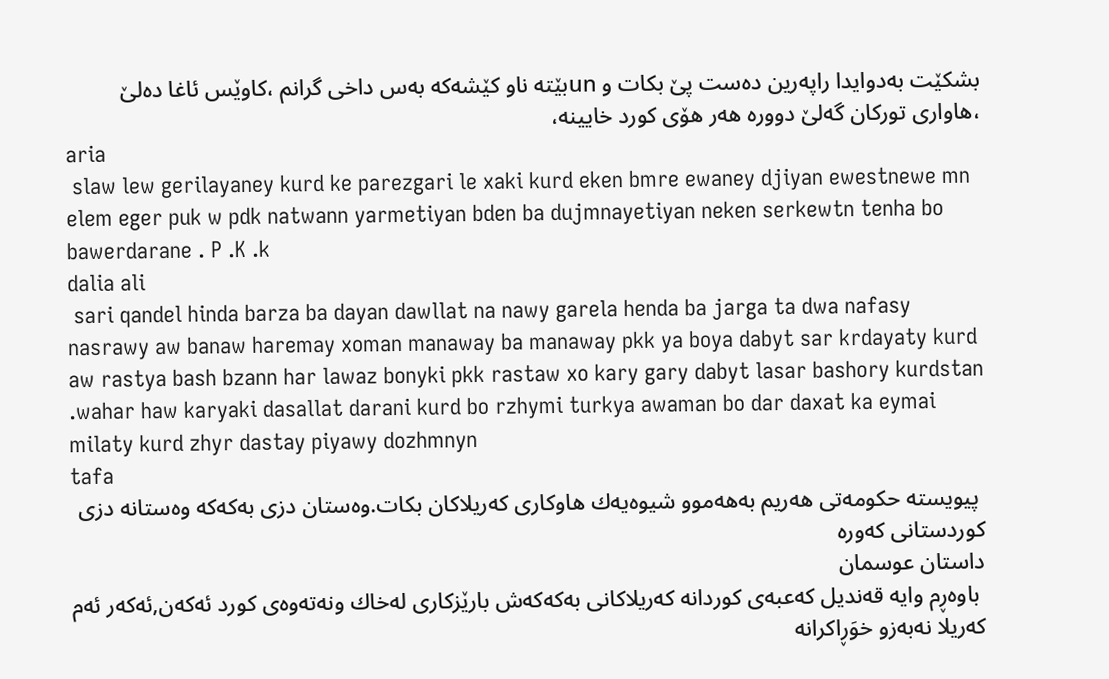بشکێت به‌دوایدا راپه‌رین ده‌ست پێ بکات و unبێته‌ ناو کێشه‌که‌ به‌س داخی گرانم ،کاوێس ئاغا ده‌لێ ،هاواری تورکان گه‌لێ دووره‌ هه‌ر هۆی کورد خایینه‌،
aria
 slaw lew gerilayaney kurd ke parezgari le xaki kurd eken bmre ewaney djiyan ewestnewe mn elem eger puk w pdk natwann yarmetiyan bden ba dujmnayetiyan neken serkewtn tenha bo bawerdarane . P .K .k
dalia ali
 sari qandel hinda barza ba dayan dawllat na nawy garela henda ba jarga ta dwa nafasy nasrawy aw banaw haremay xoman manaway ba manaway pkk ya boya dabyt sar krdayaty kurd aw rastya bash bzann har lawaz bonyki pkk rastaw xo kary gary dabyt lasar bashory kurdstan .wahar haw karyaki dasallat darani kurd bo rzhymi turkya awaman bo dar daxat ka eymai milaty kurd zhyr dastay piyawy dozhmnyn
tafa
 پیویسته‌ حكومه‌تی‌ هه‌ریم به‌هه‌موو شیوه‌یه‌ك هاوكاری‌ كه‌ریلاكان بكات.وه‌ستان دزی‌ به‌كه‌كه‌ وه‌ستانه‌ دزی‌ كوردستانی‌ كه‌وره‌
داستان عوسمان
 باوه‌ڕم وایه‌ قه‌ندیل كه‌عبه‌ی‌ كوردانه‌ كه‌ریلاكانی‌ به‌كه‌كه‌ش بارێزكاری‌ له‌خاك ونه‌ته‌وه‌ی‌ كورد ئه‌كه‌ن,ئه‌كه‌ر ئه‌م كه‌ریلا نه‌به‌زو خوَڕاكرانه‌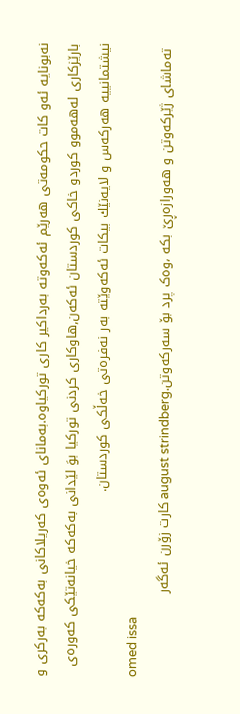نه‌بونایه‌ ئه‌و كات حكومه‌تی‌ هه‌رێم ئه‌كه‌وته‌ به‌رداكیر كاری‌ توركیاوه‌.به‌مانای‌ ئه‌وه‌ی‌ كه‌ریلاكانی‌ به‌كه‌كه‌ به‌ركری‌ و بارێزكاری‌ له‌هه‌موو كوردو خاكی‌ كوردستان ئه‌كه‌ن,هاوكاری‌ كردنی‌ توركیا بوَ لێدانی‌ به‌كه‌كه‌ خیانه‌تێكی‌ كه‌وره‌ی‌ نیشتمانییه‌ هه‌ركه‌س و لایه‌نێك بیكات ئه‌كه‌وێته‌ به‌ر نه‌فره‌تی‌ خه‌ڵكی‌ كوردستان.
omed issa
 ته‌ماشای ژێرکه‌وتن و هه‌ورازه‌ڕێ بکه‌ ،وه‌ک پرد بۆ سه‌رکه‌وتن.august strindberg کارت زۆرن ئه‌گه‌ر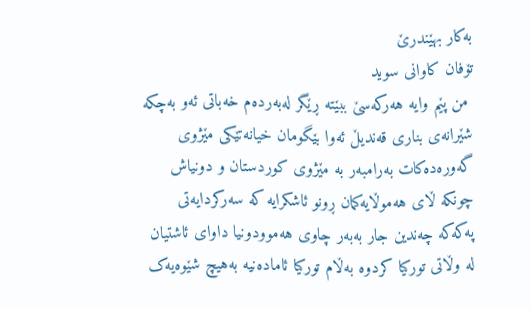به‌کار بهێندرێ
تۆفان کاوانی سوید
 من پێم وایه‌ هه‌رکه‌سێ ببێته‌ ڕێگر له‌به‌رده‌م خه‌باتی ئه‌و به‌چکه‌ شێرانه‌ی بناری قه‌ندیڵ ئه‌وا بێگومان خیانه‌تێکی مێژوی گه‌وره‌ده‌کات به‌رامبه‌ر به‌ مێژوی کوردستان و دونیاش چونکه‌ ڵای هه‌موڵایه‌کمان ڕونو ئاشکرایه‌ که‌ سه‌رکردایه‌تی په‌که‌که‌ چه‌ندین جار به‌به‌ر چاوی هه‌موودونیا داوای ئاشتیان له‌ وڵاتی تورکیا کردوه‌ به‌ڵام تورکیا ئاماده‌نیه‌ به‌هیچ شێوه‌یه‌ک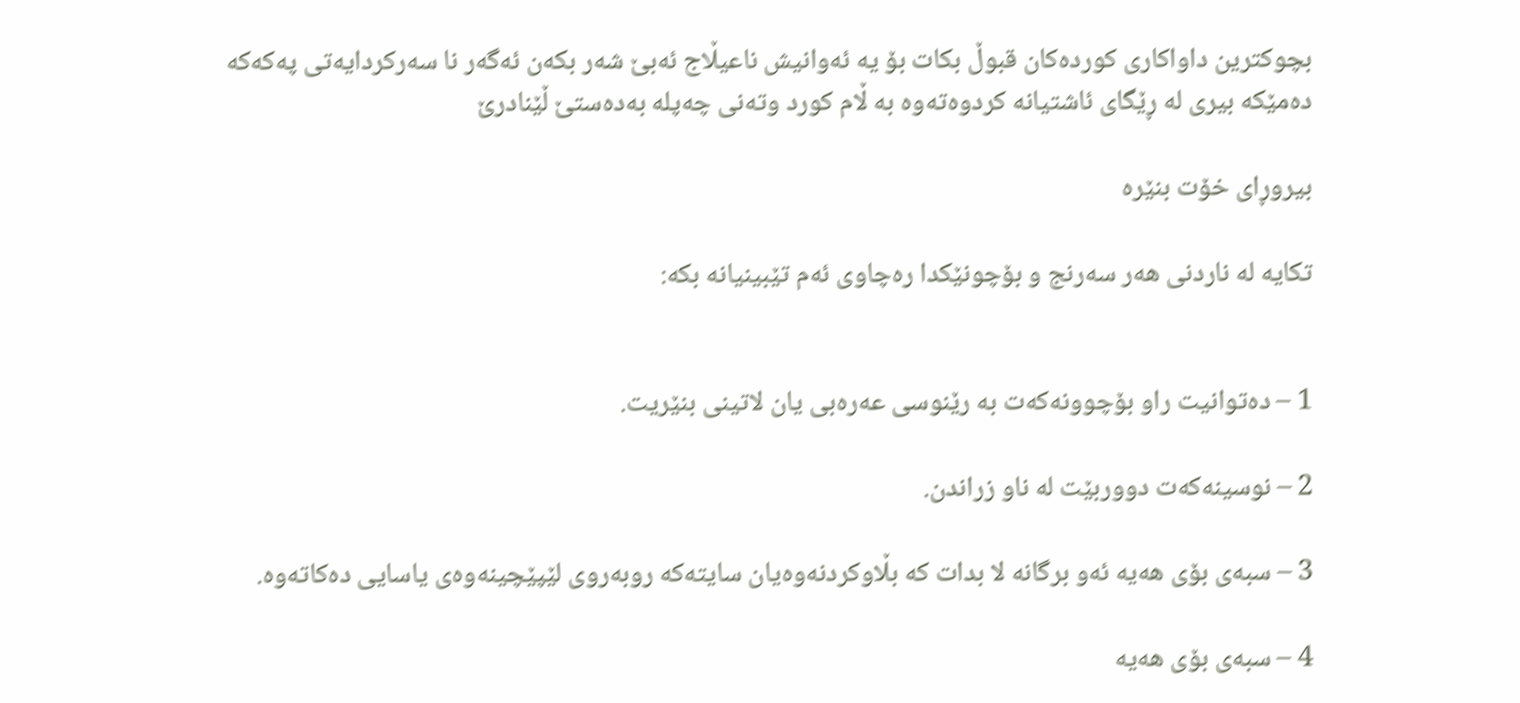بچوکترین داواکاری کورده‌کان قبوڵ بکات بۆ یه‌ ئه‌وانیش ناعیڵاج ئه‌بێ شه‌ر بکه‌ن ئه‌گه‌ر نا سه‌رکردایه‌تی په‌که‌که‌ ده‌مێکه‌ بیری له‌ ڕێگای ئاشتیانه‌ کردوه‌ته‌وه‌ به‌ ڵام کورد وته‌نی چه‌پله‌ به‌ده‌ستێ ڵێنادرێ

بیروڕای خۆت بنێره‌

تکایه‌ له‌ ناردنی هه‌ر سه‌رنج و بۆچونێکدا ره‌چاوی ئه‌م تێبینیانه‌ بکه‌:


1 – ده‌توانیت راو بۆچوونه‌که‌ت به‌ رێنوسی عه‌ره‌بی یان لاتینی بنێریت.

2 – نوسینه‌که‌ت دووربێت له‌ ناو زراندن.

3 – سبه‌ی بۆی هه‌یه‌ ئه‌و برگانه‌ لا بدات که‌ بڵاوکردنه‌وه‌یان سایته‌که‌ روبه‌روی لێپێچینه‌وه‌ی یاسایی ده‌کاته‌وه‌.

4 – سبه‌ی بۆی هه‌یه‌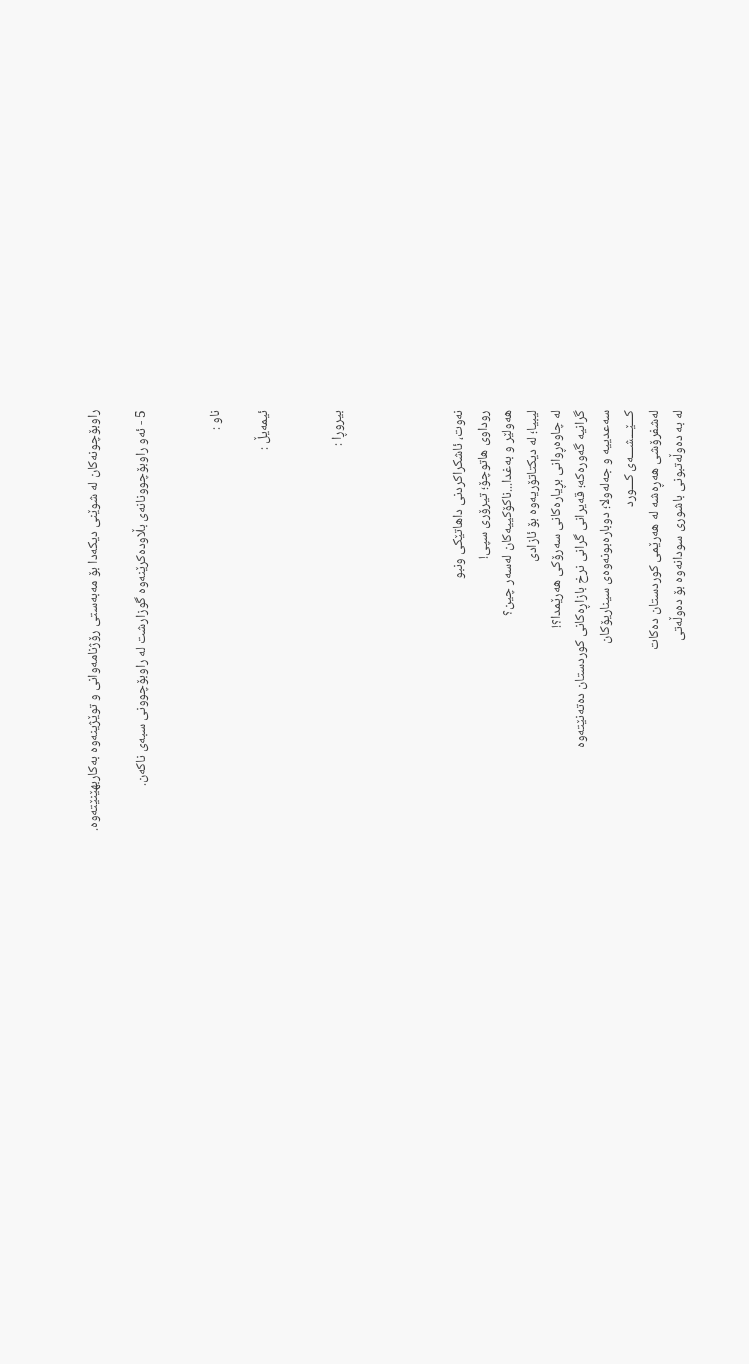راوبۆچونه‌کان له‌ شوێنی دیکه‌دا بۆ مه‌به‌ستی رۆژنامه‌وانی و توێژینه‌وه‌ به‌کاربهێنێته‌وه‌.

5 - ئه‌و راوبۆچوونانه‌ی بڵاوده‌کرێنه‌وه‌ گوزارشت له‌ راوبۆچوونی سبه‌ی ناکه‌ن.


ناو :

ئیمه‌یڵ :


بیروڕا :




نه‌وت، ئاشكراكردنی‌ داهاتێكی‌ ونبو
روداوی‌ هاتوچۆ؛ تیرۆری‌ سپی!
هه‌ولێر و به‌غدا...ناکۆکییه‌کان له‌سه‌ر چین؟
لیبیا؛ له‌ دیكتاتۆریه‌وه‌ بۆ ئازادی‌
له‌ چاوه‌ڕوانی بڕیاره‌کانی سه‌رۆکی هه‌رێمدا؟!
گرانیه‌ گه‌وره‌كه‌؛ قه‌یرانی‌ گرانی‌ نرخ بازاڕه‌كانی‌ كوردستان ده‌ته‌نێته‌وه‌
سه‌عدییه‌ و جه‌له‌ولا؛ دوباره‌بونه‌وه‌ی سیناریۆکان
كـــێـــشـــه‌ی كـــورد
له‌شفرۆشی‌ هه‌ڕه‌شه‌ له‌ هه‌رێمی‌ كوردستان ده‌كات
له‌ به‌ ده‌وڵه‌تبونی‌ باشوری‌ سودانه‌وه‌ بۆ ده‌وڵه‌تی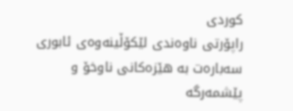كوردی‌
راپۆرتی‌ ناوه‌ندی لێكۆڵینه‌وه‌ی‌ ئابوری‌ سه‌باره‌ت به‌ هێزه‌كانی‌ ناوخۆ ‌و پێشمه‌رگه‌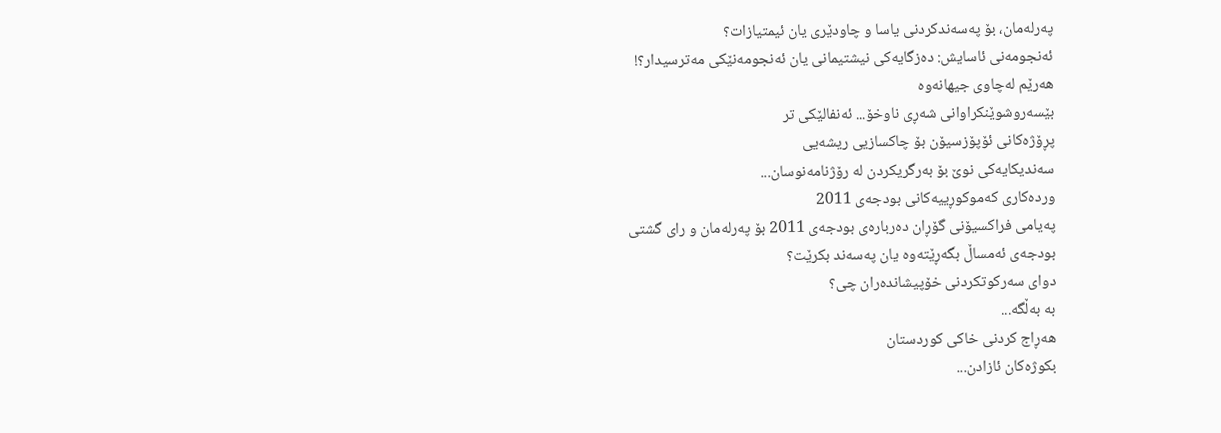په‌رله‌مان، بۆ په‌سه‌ندکردنی یاسا و چاودێری یان ئیمتیازات؟
ئه‌نجومه‌نی ئاسایش: ده‌زگایه‌کی نیشتیمانی یان ئه‌نجومه‌نێكی‌ مه‌ترسیدار؟!
هه‌رێم له‌چاوی‌ جیهانه‌‌وه‌
بێسه‌روشوێنكراوانی‌ شه‌ڕی‌ ناوخۆ... ئه‌نفالێكی‌ تر
پڕۆژه‌کانی ئۆپۆزسیۆن بۆ چاکسازیی ریشه‌یی
سه‌ندیكایه‌كی‌ نوێ بۆ به‌رگریكردن له‌ رۆژنامه‌نوسان...
ورده‌كاری‌ كه‌موكوڕییه‌كانی‌ بودجه‌ی‌ 2011
په‌یامی‌ فراكسیۆنی‌ گۆڕان ده‌رباره‌ی‌ بودجه‌ی‌ 2011 بۆ په‌رله‌مان و رای‌ گشتی‌
بودجەی ئەمساڵ بگەڕێتەوە یان په‌سه‌ند بكرێت؟
دوای‌ سه‌ركوتكردنی‌ خۆپیشانده‌ران چی‌؟
به‌ به‌ڵگه‌...
هه‌ڕاج كردنی خاكی كوردستان
بکوژه‌کان ئازادن...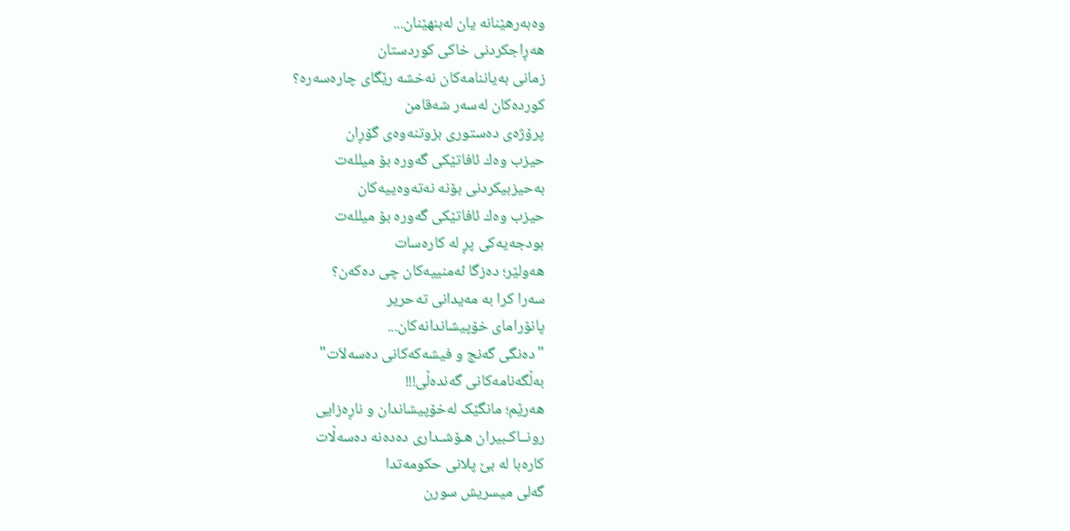وه‌به‌رهێنانه‌ یان له‌بنهێنان...
هه‌ڕاجكردنی‌ خاكی‌ كوردستان
زمانی‌ به‌یاننامه‌كان نه‌خشه‌ رێگای‌ چاره‌سه‌ره‌؟
كورده‌كان له‌سه‌ر شه‌قامن
پرۆژه‌ی ده‌ستوری بزوتنه‌وه‌ی گۆڕان
حیزب وه‌ك ئافاتێكی‌ گه‌وره‌ بۆ میلله‌ت
به‌حیزبیكردنی‌ بۆنه‌ نه‌ته‌وه‌ییه‌كان
حیزب وەك ئافاتێكی گەورە بۆ میللەت
بودجەیەكی پڕ لە كارەسات
هه‌ولێر؛ ده‌زگا ئه‌منییه‌كان چی‌ ده‌كه‌ن؟
سەرا کرا بە مەیدانی تەحریر
پانۆرامای‌ خۆپیشاندانه‌كان...
"ده‌نگی‌ گه‌نج و فیشه‌كه‌كانی‌ ده‌سه‌لاَت"
به‌ڵگه‌نامه‌كانی‌ گه‌نده‌ڵی‌!!!
هه‌رێم؛ مانگێک له‌خۆپیشاندان و ناڕه‌زایی
رونــاكـبیران هـۆشـداری دەدەنە دەسەڵات
كاره‌با له‌ بێ‌ پلانی‌ حكومه‌تدا
گه‌لی‌ میسریش سورن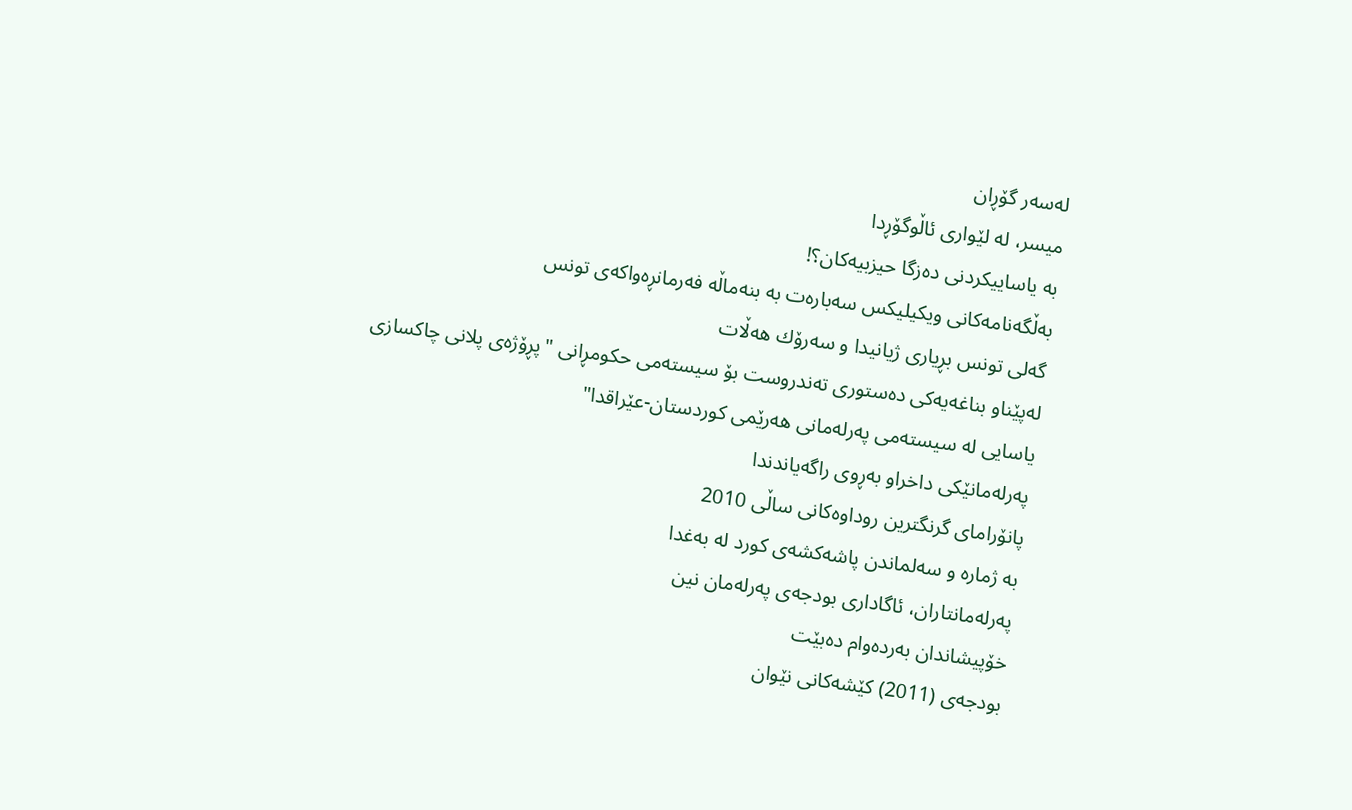له‌سه‌ر گۆڕان
میسر، له‌ لێواری ئاڵوگۆڕدا
به‌ یاساییکردنی ده‌زگا حیزبیه‌کان؟!
به‌ڵگه‌نامه‌كانی‌ ویكیلیكس سه‌باره‌ت به‌ بنه‌ماڵه‌ فه‌رمانڕه‌واکه‌ی تونس
گه‌لی تونس بڕیاری ژیانیدا و سه‌رۆك هه‌ڵات
له‌پێناو بناغه‌یه‌كی ده‌ستوری ته‌ندروست بۆ سیسته‌می حكومڕانی "پڕۆژه‌ی پلانی چاكسازی یاسایی له‌ سیسته‌می په‌رله‌مانی هه‌رێمی كوردستان-عێراقدا"
په‌رله‌مانێكی‌ داخراو به‌ڕوی‌ راگه‌یاندندا
پانۆرامای گرنگترین روداوه‌کانی ساڵی 2010
به‌ ژماره‌ و سه‌لماندن پاشه‌كشه‌ی‌ كورد له‌ به‌غدا
په‌رله‌مانتاران، ئاگاداری‌ بودجه‌ی‌ په‌رله‌مان نین
خۆپیشاندان به‌رده‌وام ده‌بێت
بودجه‌ی‌ (2011) كێشه‌كانی‌ نێوان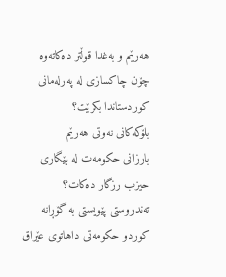هه‌رێم ‌و به‌غدا قوڵتر ده‌كاته‌وه
چۆن چاکسازی له‌ په‌رله‌مانی کوردستاندا بکرێت؟
بلۆکه‌کانی نه‌وتی هه‌رێم
بارزانی‌ حكومه‌ت له‌ بێگاری‌ حیزب رزگار ده‌كات؟
ته‌ندروستی‌ پێویستی به‌ گۆڕانه‌
کوردو حکومه‌تی داهاتوی عێراق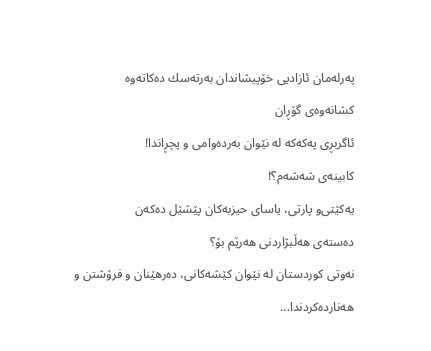په‌رله‌مان ‌ئازادیی خۆپیشاندان به‌رته‌سك ده‌کاته‌وه‌
كشانه‌وه‌ی‌ گۆڕان
ئاگربڕی‌ په‌كه‌كه‌ له‌ نێوان به‌رده‌وامی‌ و پچڕاندا!
كابینه‌ی‌ شه‌شه‌م؟!
یه‌كێتی‌و پارتی‌، یاسای حیزبه‌كان پێشێل ده‌كه‌ن
ده‌سته‌ی‌ هه‌ڵبژاردنی‌ هه‌رێم بۆ؟
نەوتی کوردستان لە نێوان کێشەکانی، دەرهێنان و فرۆشتن و هەناردەکردندا...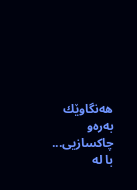هه‌نگاوێك به‌ره‌و چاكسازیی‌... با له‌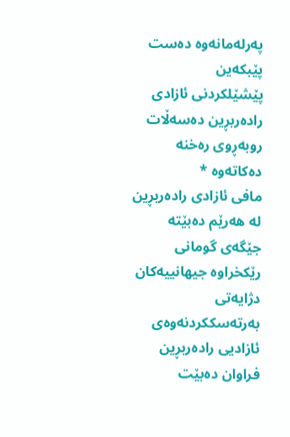په‌رله‌مانه‌وه‌ ده‌ست پێبكه‌ین
پێشێلكردنی‌ ئازادی‌ راده‌ربڕین ده‌سه‌ڵات روبه‌ڕوی‌ ره‌خنه‌ ده‌كاته‌وه‌ *
مافی ئازادی‌ راده‌ربڕین له‌ هه‌رێم ده‌بێته‌ جێگه‌ی‌ گومانی‌ رێكخراوه‌ جیهانییه‌كان
دژایه‌تی‌ به‌رته‌سككردنه‌وه‌ی‌ ئازادیی‌ راده‌ربڕین فراوان ده‌بێت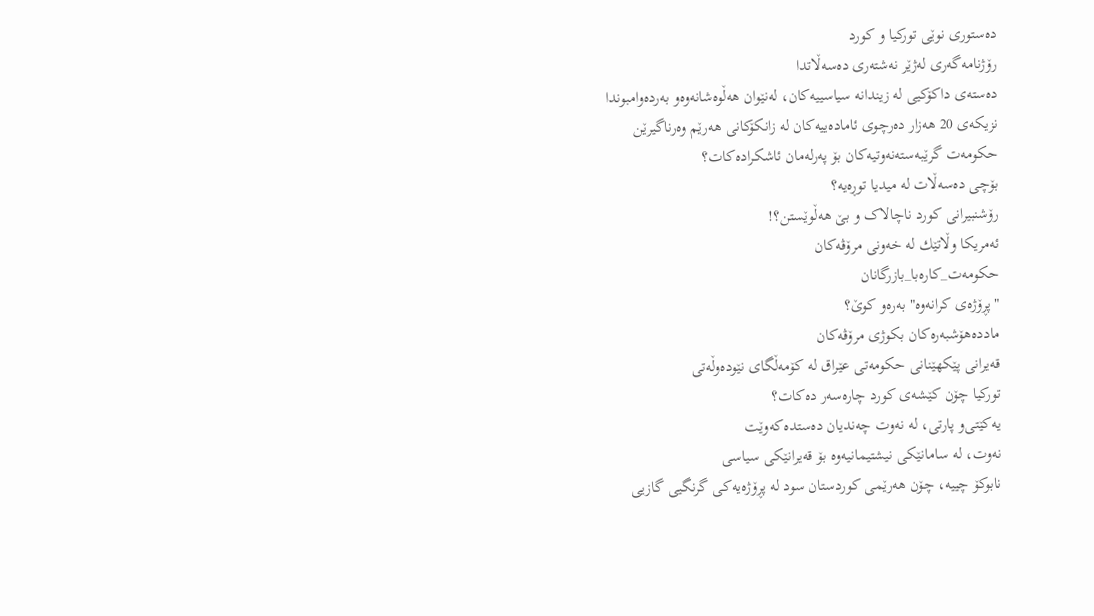ده‌ستوری‌ نوێی‌ توركیا و كورد
رۆژنامه‌گه‌ری‌ له‌ژێر نه‌شته‌ری‌ ده‌سه‌ڵاتدا
ده‌سته‌ی‌ داكۆكیی‌ له‌ زیندانه‌ سیاسییه‌كان، له‌نێوان هه‌ڵوه‌شانه‌وه‌و به‌رده‌وامبوندا
نزیکه‌ی 20 هه‌زار ده‌رچوی ئاماده‌ییه‌کان له‌ زانكۆكانی هه‌رێم وه‌رناگیرێن
حكومه‌ت گرێبه‌سته‌نه‌وتیه‌كان بۆ په‌رله‌مان ئاشكراده‌كات؟
بۆچی‌ ده‌سه‌ڵات له‌ میدیا توڕه‌یه‌؟
رۆشنبیرانی‌ كورد ناچالاک و بێ هه‌ڵوێستن؟!
ئه‌مریكا وڵاتێك له‌ خه‌ونی‌ مرۆڤه‌كان
حكومه‌ت_كاره‌با_بازرگانان
"پڕۆژه‌ی‌ كرانه‌وه‌" به‌ره‌و كوێ‌؟
مادده‌هۆشبه‌ره‌كان بكوژی‌ مرۆڤه‌كان
قه‌یرانی‌ پێكهێنانی‌ حكومه‌تی‌ عێراق له‌ كۆمه‌ڵگای‌ نێوده‌وڵه‌تی‌
توركیا چۆن كێشه‌ی‌ كورد چاره‌سه‌ر ده‌كات؟
یه‌كێتی‌‌و پارتی‌، له‌ نه‌وت چه‌ندیان ده‌ستده‌كه‌وێت
نه‌وت، له‌ سامانێكی نیشتیمانیه‌وه‌ بۆ قه‌یرانێكی سیاسی
نابوكۆ چییه‌، چۆن هه‌رێمی‌ كوردستان سود له‌ پڕۆژه‌یه‌كی‌ گرنگیی‌ گازیی‌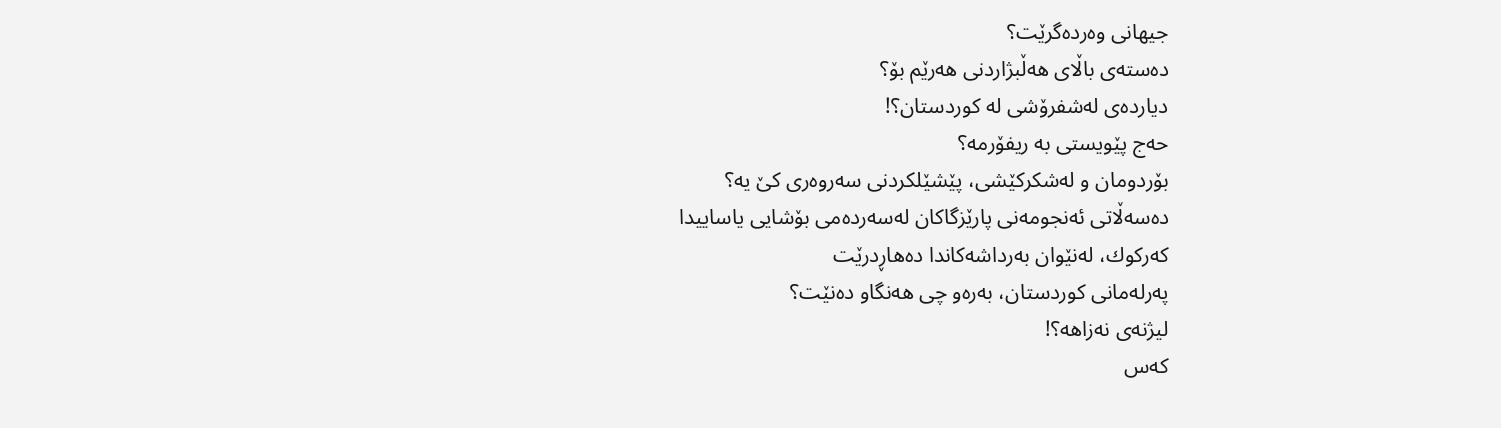جیهانی‌ وه‌رده‌گرێت؟
ده‌سته‌ی باڵای هه‌ڵبژاردنی هه‌رێم بۆ؟
دیارده‌ی‌ له‌شفرۆشی‌ له‌ كوردستان؟!
حه‌ج پێویستی‌ به‌ ریفۆرمه‌؟
بۆردومان و له‌شكركێشی‌، پێشێلكردنی‌ سه‌روه‌ری‌ كێ یه‌؟
ده‌سه‌ڵاتی ئه‌نجومه‌نی پارێزگاكان له‌سه‌رده‌می بۆشایی یاساییدا
كه‌ركوك، له‌نێوان به‌رداشه‌كاندا ده‌هاڕدرێت
په‌رله‌مانی‌ كوردستان، به‌ره‌و چی‌ هه‌نگاو ده‌نێت؟
لیژنه‌ی‌ نه‌زاهه‌؟!
كه‌س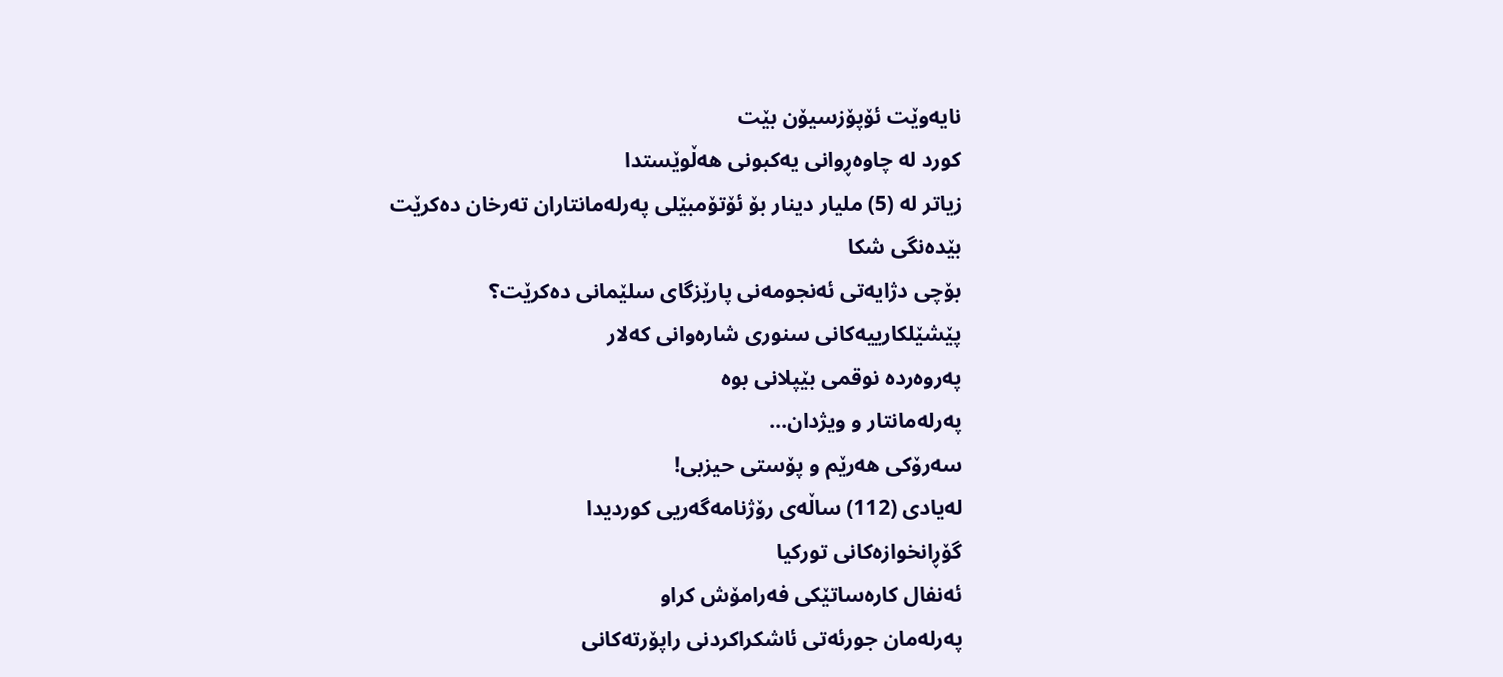نایه‌وێت ئۆپۆزسیۆن بێت
كورد له‌ چاوه‌ڕوانی یه‌كبونی هه‌ڵوێستدا
زیاتر له‌ (5) ملیار دینار بۆ ئۆتۆمبێلی‌ په‌رله‌مانتاران ته‌رخان ده‌كرێت
بێده‌نگی‌ شكا
بۆچی دژایه‌تی ئه‌نجومه‌نی پارێزگای سلێمانی ده‌كرێت؟
پێشێلكارییه‌كانی‌ سنوری‌ شاره‌وانی‌ كه‌لار
په‌روه‌رده‌ نوقمی‌ بێپلانی‌ بوه‌
په‌رله‌مانتار و ویژدان...
سه‌رۆكی‌ هه‌رێم و پۆستی‌ حیزبی‌!
له‌یادی‌ (112) ساڵه‌ی‌ رۆژنامه‌گه‌ریی‌ كوردیدا
گۆڕانخوازه‌كانی‌ توركیا
ئه‌نفال كاره‌ساتێكی‌ فه‌رامۆش كراو
په‌رله‌مان جورئه‌تی‌ ئاشكراكردنی‌ راپۆرته‌كانی‌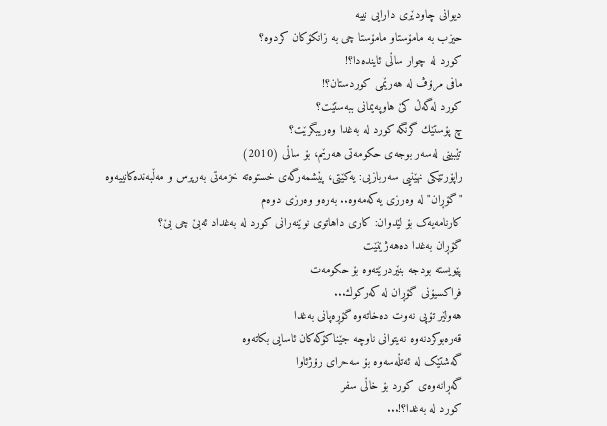دیوانی‌ چاودێری‌ دارایی‌ نییه‌
حیزب به‌ مامۆستا‌و مامۆستا چی‌ به‌ زانكۆكان كردوه‌؟
كورد له‌ چوار ساڵی ئاینده‌دا؟!
مافی‌ مرۆڤ له‌ هه‌رێمی‌ كوردستان؟!
كورد له‌گه‌ڵ كێ هاوپه‌یمانی ببه‌ستێت؟
چ پۆستێك گرنگه‌ كورد له‌ به‌غدا وه‌ریبگرێت؟
تێبینی‌ له‌سه‌ر بوجه‌ی‌ حكومه‌تی‌ هه‌رێم، بۆ ساڵی‌ (2010)
راپۆرتێكی‌ نهێنیی‌ سه‌ربازیی‌: یه‌كێتی‌، پێشمه‌رگه‌ی‌ خستوه‌ته‌ خزمه‌تی‌ به‌رپرس ‌و مه‌ڵبه‌نده‌كانییه‌وه‌
"گۆڕان" له‌ وه‌رزی‌ یه‌كه‌مه‌وه‌.. به‌ره‌و وه‌رزی‌ دوه‌م
کارنامه‌یه‌ک بۆ لێدوان: کاری داهاتوی نوێنه‌رانی کورد له‌ به‌غداد ئه‌بێ چی بێ؟
گۆڕان به‌غدا ده‌هه‌ژێنێت
پێویسته‌ بودجه‌ بنێردرێته‌وه‌ بۆ حكومه‌ت
فراكسیۆنی‌ گۆڕان له‌ كه‌ركوك...
هه‌ولێر تۆپی‌ نه‌وت ده‌خاته‌وه‌ گۆڕه‌پانی‌ به‌غدا
قه‌ره‌بوكردنه‌وه‌ نه‌یتوانی ناوچه‌ جێناكۆكه‌كان ئاسایی‌ بكاته‌وه‌
گه‌شتێک له‌ ئه‌تڵه‌سه‌وه‌ بۆ سه‌حرای رۆژئاوا
گه‌ڕانه‌وه‌ی‌ كورد بۆ خاڵی‌ سفر
كورد له‌ به‌غدا؟!...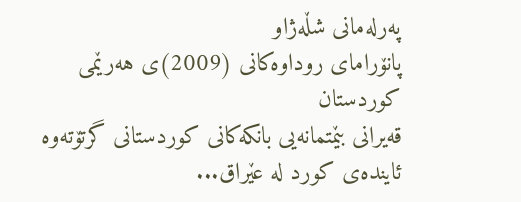په‌رله‌مانی‌ شڵه‌ژاو
پانۆرامای‌ روداوه‌كانی‌ (2009)ی‌ هه‌رێمی‌ كوردستان
قه‌یرانی بێمتمانه‌یی بانكه‌كانی‌ كوردستانی‌ گرتۆته‌وه‌
ئاینده‌ی‌ كورد له‌ عێراق...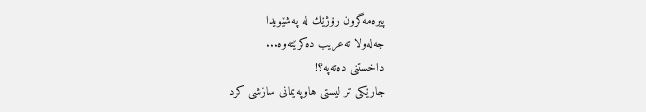پیره‌مه‌گرون رۆژێك له‌ په‌شێویدا
جه‌له‌ولا ته‌عریب ده‌كرێته‌وه‌...
داخستنی‌ ده‌ته‌په‌؟!
جارێكی تر لیستی هاوپه‌یمانی سازشی كرد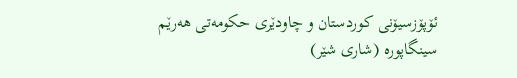ئۆپۆزسیۆنی‌ كوردستان و چاودێری‌ حكومه‌تی‌ هه‌رێم
سینگاپوره‌ (شاری شێر)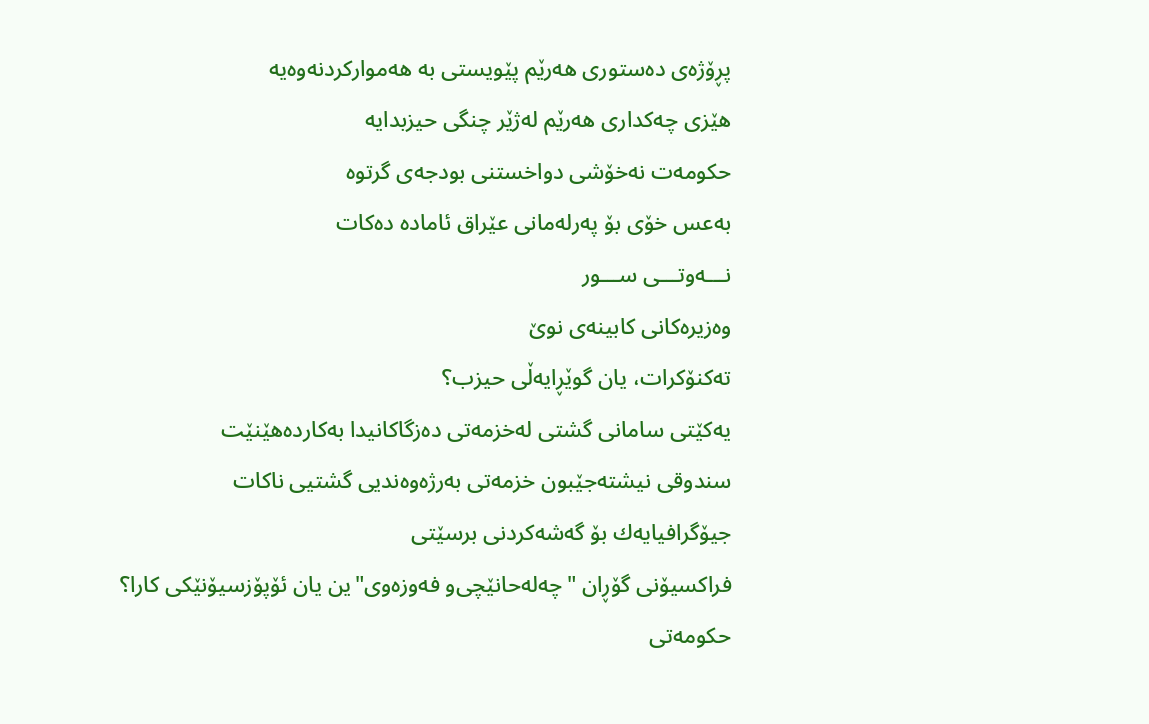پڕۆژه‌ی‌ ده‌ستوری‌ هه‌رێم پێویستی‌ به‌ هه‌مواركردنه‌وه‌یه‌
هێزی‌ چه‌كداری‌ هه‌رێم له‌ژێر چنگی‌ حیزبدایه‌
حكومه‌ت نه‌خۆشی‌ دواخستنی‌ بودجه‌ی‌ گرتوه‌
به‌عس خۆی‌ بۆ په‌رله‌مانی‌ عێراق ئاماده‌ ده‌كات
نـــه‌وتـــی‌ ســـور
وه‌زیره‌كانی‌ كابینه‌ی‌ نوێ‌
ته‌كنۆكرات، یان گوێڕایه‌ڵی‌ حیزب؟
یه‌كێتی‌ سامانی‌ گشتی‌ له‌خزمه‌تی‌ ده‌زگاكانیدا به‌كارده‌هێنێت
سندوقی‌ نیشته‌جێبون خزمه‌تی‌ به‌رژه‌وه‌ندیی‌ گشتیی‌ ناكات
جیۆگرافیایه‌ك بۆ گه‌شه‌كردنی‌ برسێتی‌
فراكسیۆنی‌ گۆڕان "چه‌له‌حانێچی‌‌و فه‌وزه‌وی‌"ین یان ئۆپۆزسیۆنێكی‌ كارا؟
حكومه‌تی‌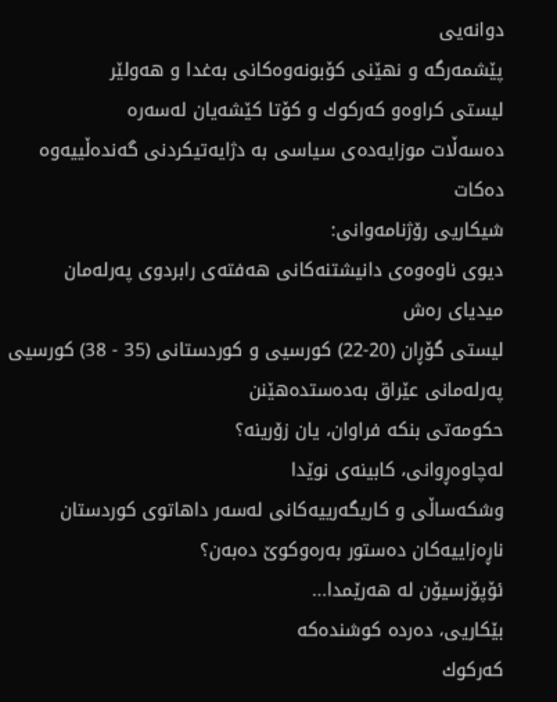دوانه‌یی‌
پێشمه‌رگه‌ و نهێنی‌ كۆبونه‌وه‌كانی‌ به‌غدا و هه‌ولێر
لیستی‌ كراوه‌‌و كه‌ركوك ‌و كۆتا كێشه‌یان له‌سه‌ره‌
ده‌سه‌ڵات موزایه‌ده‌ی‌ سیاسی‌ به‌ دژایه‌تیكردنی‌ گه‌نده‌ڵییه‌وه‌ ده‌كات
شیكاریی رۆژنامه‌وانی‌:
دیوی‌ ناوه‌وه‌ی‌ دانیشتنه‌كانی‌ هه‌فته‌ی‌ رابردوی‌ په‌رله‌مان
میدیای‌ ره‌ش
لیستی‌ گۆڕان (20-22) كورسیی‌ و كوردستانی‌ (35 - 38) كورسیی په‌رله‌مانی‌ عێراق به‌ده‌ستده‌هێنن
حكومه‌تی‌ بنكه‌ فراوان، یان زۆرینه‌؟
له‌چاوه‌ڕوانی، كابینه‌ی‌ نوێدا
وشکه‌ساڵی ‌و کاریگه‌رییه‌کانی له‌سه‌ر داهاتوی کوردستان
ناڕه‌زاییه‌كان ده‌ستور به‌ره‌وكوێ‌ ده‌به‌ن؟
ئۆپۆزسیۆن له‌ هه‌رێمدا...
بێكاریی‌، ده‌رده‌ كوشنده‌كه‌
كه‌ركوك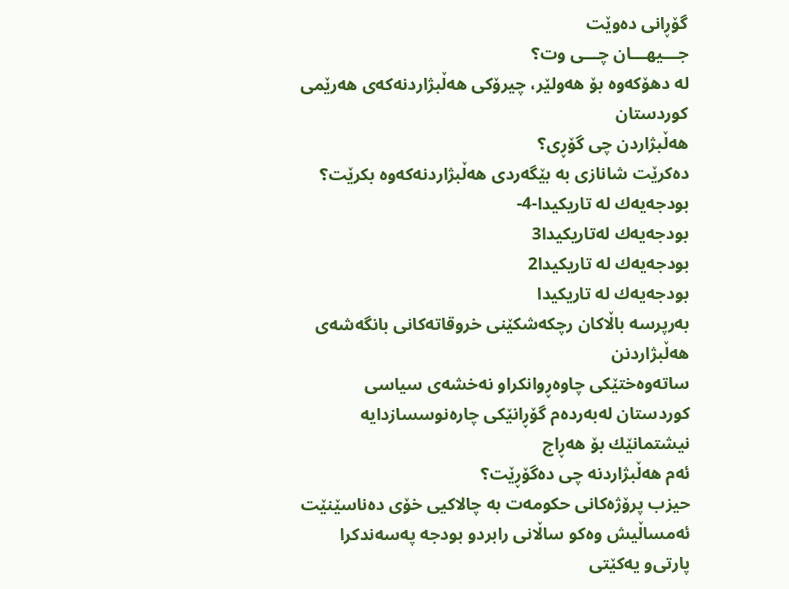گۆڕانی‌ ده‌وێت
جـــیهـــان چـــی‌ ‌وت؟
له‌ دهۆكه‌وه‌ بۆ هه‌ولێر، چیرۆكی‌ هه‌ڵبژاردنه‌كه‌ی‌ هه‌رێمی‌ كوردستان
هه‌ڵبژاردن چی‌ گۆڕی‌؟
ده‌كرێت شانازی‌ به‌ بێگه‌ردی‌ هه‌ڵبژاردنه‌كه‌وه‌ بكرێت؟
بودجه‌یه‌ك له‌ تاریكیدا-4-
بودجه‌یه‌ك له‌تاریكیدا3
بودجه‌یه‌ك له‌ تاریكیدا2
بودجه‌یه‌ك له‌ تاریكیدا
به‌رپرسه‌ باڵاكان رچكه‌شكێنی خروقاته‌كانی‌ بانگه‌شه‌ی‌ هه‌ڵبژاردنن
ساته‌وه‌ختێكی‌ چاوه‌ڕوانكراو نه‌خشه‌ی‌ سیاسی‌ كوردستان له‌به‌رده‌م گۆڕانێكی‌ چاره‌نوسسازدایه‌
نیشتمانێك بۆ هه‌ڕاج
ئه‌م هه‌ڵبژاردنه‌ چی‌ ده‌گۆڕێت؟
حیزب پرۆژه‌كانی‌ حكومه‌ت به‌ چالاكیی خۆی ده‌ناسێنێت
ئه‌مساڵیش وه‌كو ساڵانی‌ رابردو بودجه‌ په‌سه‌ندكرا
پارتی‌‌و یه‌كێتی‌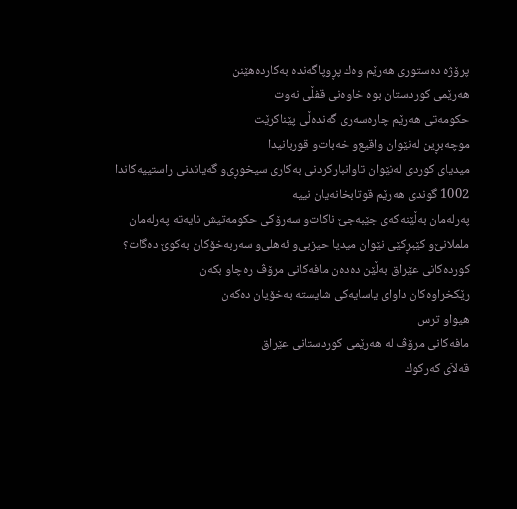پرۆژه‌ ده‌ستوری‌ هه‌رێم وه‌ك پڕوپاگه‌نده‌ به‌كارده‌هێنن
هه‌رێمی‌ كوردستان بوه‌ خاوه‌نی‌ قفڵی‌ نه‌وت
حكومه‌تی‌ هه‌رێم چاره‌سه‌ری‌ گه‌نده‌ڵی‌ پێناكرێت
موچه‌بڕین له‌نێوان واقیع‌و خه‌بات‌و قوربانیدا
میدیای‌ كوردی‌ له‌نێوان تاوانباركردنی‌ به‌كاری‌ سیخوڕی‌‌و گه‌یاندنی‌ راستییه‌كاندا
1002 گوندی‌ هه‌رێم قوتابخانه‌یان نییه‌
په‌رله‌مان به‌ڵێنه‌كه‌ی‌ جێبه‌جێ‌ ناكات‌و سه‌رۆكی‌ حكومه‌تیش نایه‌ته‌ په‌رله‌مان
ململانێ‌و كێبڕكێی نێوان میدیا حیزبی‌و ئه‌هلی‌و سه‌ربه‌خۆكان به‌كوێ ده‌گات؟
كورده‌كانی عێراق به‌ڵێن ده‌ده‌ن مافه‌كانی مرۆڤ ره‌چاو بكه‌ن
رێكخراوه‌كان داوای‌ یاسایه‌كی‌ شایسته‌ به‌خۆیان ده‌كه‌ن
هیواو ترس
مافه‌كانی‌ مرۆڤ له‌ هه‌رێمی‌ كوردستانی‌ عێراق
قه‌لاَی كه‌ركوك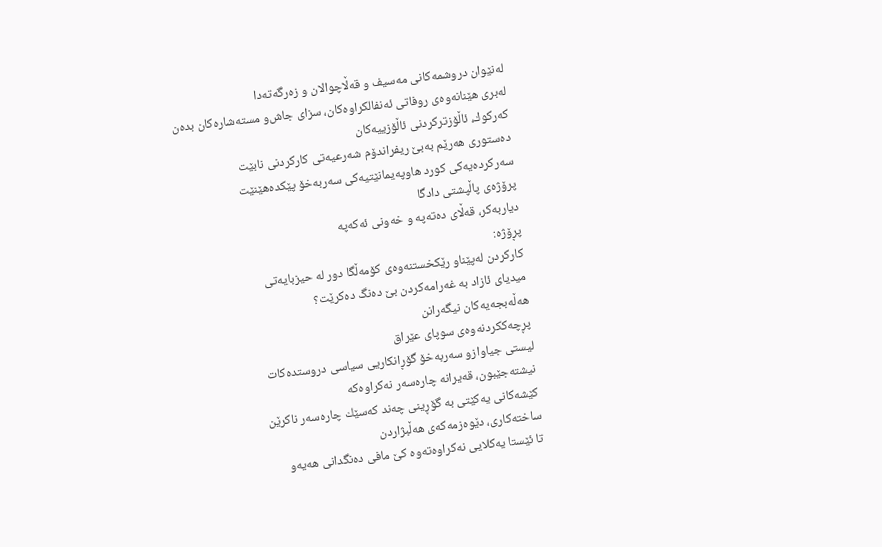له‌نێوان دروشمه‌كانی مه‌سیف و قه‌ڵاچوالان و زه‌رگه‌ته‌دا
له‌بری هێنانه‌وه‌ی روفاتی ئه‌نفالكراوه‌كان، سزای جاش‌و مسته‌شاره‌كان بده‌ن
كه‌ركوك، ئاڵۆزتركردنی ئاڵۆزییه‌كان
ده‌ستوری‌ هه‌رێم به‌بێ‌ ریفراندۆم شه‌رعیه‌تی‌ كاركردنی‌ نابێت
سه‌ركرده‌یه‌كی كورد هاوپه‌یمانێتیه‌کی سه‌ربه‌خۆ پێكده‌هێنێت
پرۆژه‌ی‌ پاڵپشتی‌ دادگا
دیاربه‌كر، قه‌ڵای‌ ده‌ته‌په‌ ‌و خه‌ونی‌ ئه‌كه‌په‌
پڕۆژه‌:
کارکردن له‌پێناو رێکخستنه‌وه‌ی کۆمه‌ڵگا دور له‌ حیزبایه‌تی
میدیای‌ ئازاد به‌ غه‌رامه‌كردن بێ‌ ده‌نگ ده‌كرێت؟
هه‌ڵه‌بجه‌یه‌كان نیگه‌رانن
پڕچه‌ككردنه‌وه‌ی سوپای عێراق
لیستی‌ جیاواز‌و سه‌ربه‌خۆ گۆڕانكاریی‌ سیاسی‌ دروستده‌كات
نیشته‌جێبون، قه‌یرانه‌ چاره‌سه‌ر نه‌كراوه‌كه‌
كێشه‌كانی‌ یه‌كێتی‌ به‌ گۆڕینی‌ چه‌ند كه‌سێك چاره‌سه‌ر ناكرێن
ساخته‌كاری‌، دێوه‌زمه‌كه‌ی‌ هه‌ڵبژاردن
تا ئێستا یه‌كلایی‌ نه‌كراوه‌ته‌وه‌ كێ‌ مافی‌ ده‌نگدانی‌ هه‌یه‌‌و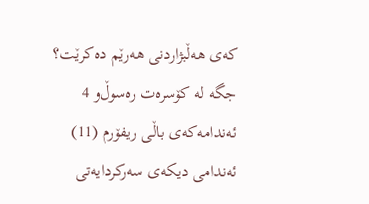كه‌ی‌ هه‌ڵبژاردنی‌ هه‌رێم ده‌كرێت؟
جگه‌ له‌ كۆسره‌ت ره‌سوڵ‌و 4 ئه‌ندامه‌كه‌ی‌ باڵی‌ ریفۆرم (11) ئه‌ندامی‌ دیكه‌ی‌ سه‌ركردایه‌تی‌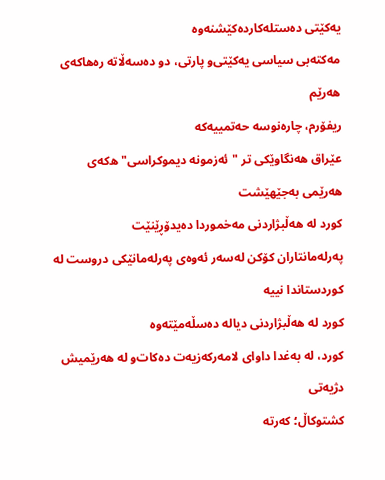یه‌كێتی‌ ده‌ستله‌كارده‌كێشنه‌وه‌
مه‌كته‌بی‌ سیاسی‌ یه‌كێتی‌‌و پارتی‌، دو ده‌سه‌ڵاته‌ ره‌هاكه‌ی‌ هه‌رێم
ریفۆرم، چاره‌نوسه‌ حه‌تمییه‌كه‌
عێراق هه‌نگاوێكی‌ تر "ئه‌زمونه‌ دیموكراسی"ه‌كه‌ی‌ هه‌رێمی‌ به‌جێهێشت
كورد له‌ هه‌ڵبژاردنی‌ مه‌خموردا ده‌یدۆڕێنێت
په‌رله‌مانتاران كۆكن له‌سه‌ر ئه‌وه‌ی‌ په‌رله‌مانێكی‌ دروست له‌ كوردستاندا نییه‌
كورد له‌ هه‌ڵبژاردنی‌ دیاله‌ ده‌سڵه‌مێته‌وه‌
كورد، له‌ به‌غدا داوای‌ لامه‌ركه‌زیه‌ت ده‌كات‌و له‌ هه‌رێمیش دژیه‌تی‌
كشتوكاڵ‌؛ كه‌رته‌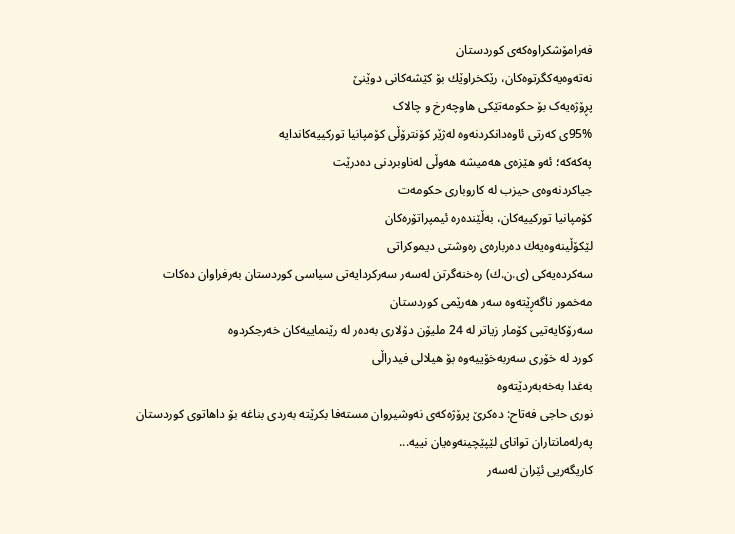فه‌رامۆشكراوه‌كه‌ی‌ كوردستان
نه‌ته‌وه‌یه‌كگرتوه‌كان، رێكخراوێك بۆ كێشه‌كانی‌ دوێنێ‌
پڕۆژه‌یه‌ک بۆ حکومه‌تێکی هاوچه‌رخ و چالاک
95%ی‌ كه‌رتی‌ ئاوه‌دانكردنه‌وه‌ له‌ژێر كۆنترۆڵی‌ كۆمپانیا توركییه‌كاندایه‌
په‌كه‌كه‌؛ ئه‌و هێزه‌ی‌ هه‌میشه‌ هه‌وڵی‌ له‌ناوبردنی‌ ده‌درێت
جیاكردنه‌وه‌ی‌ حیزب له‌ كاروباری‌ حكومه‌ت
كۆمپانیا توركییه‌كان، به‌ڵێنده‌ره‌ ئیمپراتۆره‌كان
لێکۆڵینه‌وه‌یه‌ك‌ ده‌رباره‌ی ره‌وشتی دیموکراتی
سه‌كرده‌یه‌كی (ی‌.ن.ك) ره‌خنه‌گرتن له‌سه‌ر سه‌ركردایه‌تی‌ سیاسی كوردستان به‌رفراوان ده‌كات
مه‌خمور ناگه‌ڕێته‌وه‌ سه‌ر هه‌رێمی‌ كوردستان
سه‌رۆكایه‌تیی‌ كۆمار زیاتر له‌ 24 ملیۆن دۆلاری‌ به‌ده‌ر له‌ رێنماییه‌كان خه‌رجكردوه‌
كورد له‌ خۆری‌ سه‌ربه‌خۆییه‌وه‌ بۆ هیلالی‌ فیدراڵی‌
به‌غدا به‌خه‌به‌ردێته‌وه‌
نوری‌ حاجی‌ فه‌تاح: ده‌كرێ‌ پرۆژه‌كه‌ی‌ نه‌وشیروان مسته‌فا بكرێته‌ به‌ردی‌ بناغه‌ بۆ داهاتوی‌ كوردستان
په‌رله‌مانتاران توانای‌ لێپێچینه‌وه‌یان نییه‌...
كاریگه‌ریی ئێران له‌سه‌ر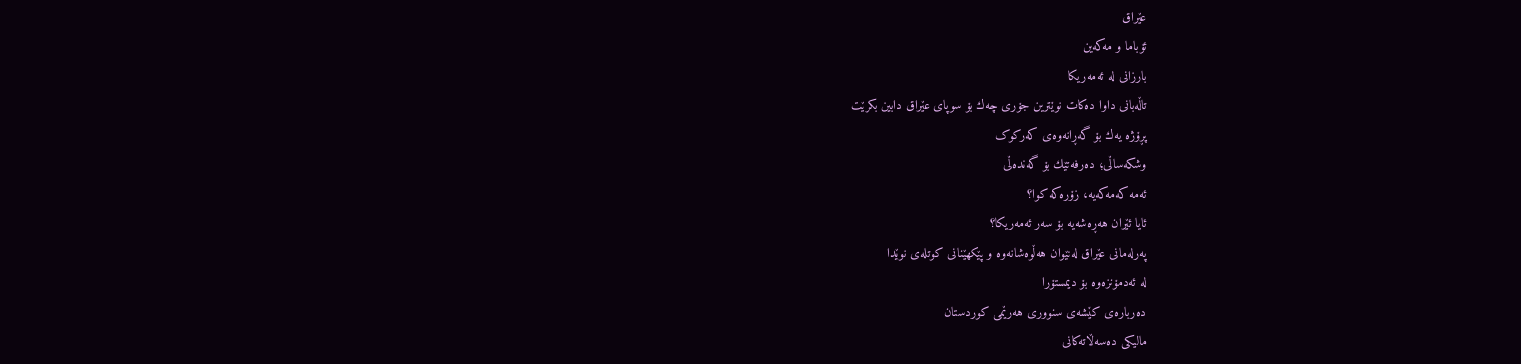عێراق
ئۆباما و مه‌كه‌ین
بارزانی‌ له‌ ئه‌مه‌ریكا
تاڵه‌بانی‌ داوا ده‌كات نوێترین جۆری‌ چه‌ك بۆ سوپای‌ عێراق دابین بكرێت
پڕۆژه یه‌ك‌ بۆ گه‌ڕانه‌وه‌ی که‌رکوک
وشكه‌ساڵی‌؛ ده‌رفه‌تێك بۆ گه‌نده‌ڵی‌
ئه‌مه‌ كه‌مه‌كه‌یه‌، زۆره‌كه‌ كوا؟
ئایا ئێران‌ هه‌ڕه‌شه‌یه‌ بۆ سه‌ر ئه‌مه‌ریكا؟
په‌رله‌مانی‌ عێراق له‌نێوان هه‌ڵوه‌شانه‌وه‌ ‌و پێكهێنانی‌ كوتله‌ی‌ نوێدا
له‌ ئه‌دمۆنزه‌وه‌ بۆ دیمستۆرا
ده‌رباره‌ی‌ كێشه‌ی‌ سنووری‌ هه‌رێمی‌ كوردستان
مالیكی‌ ده‌سه‌ڵاته‌كانی‌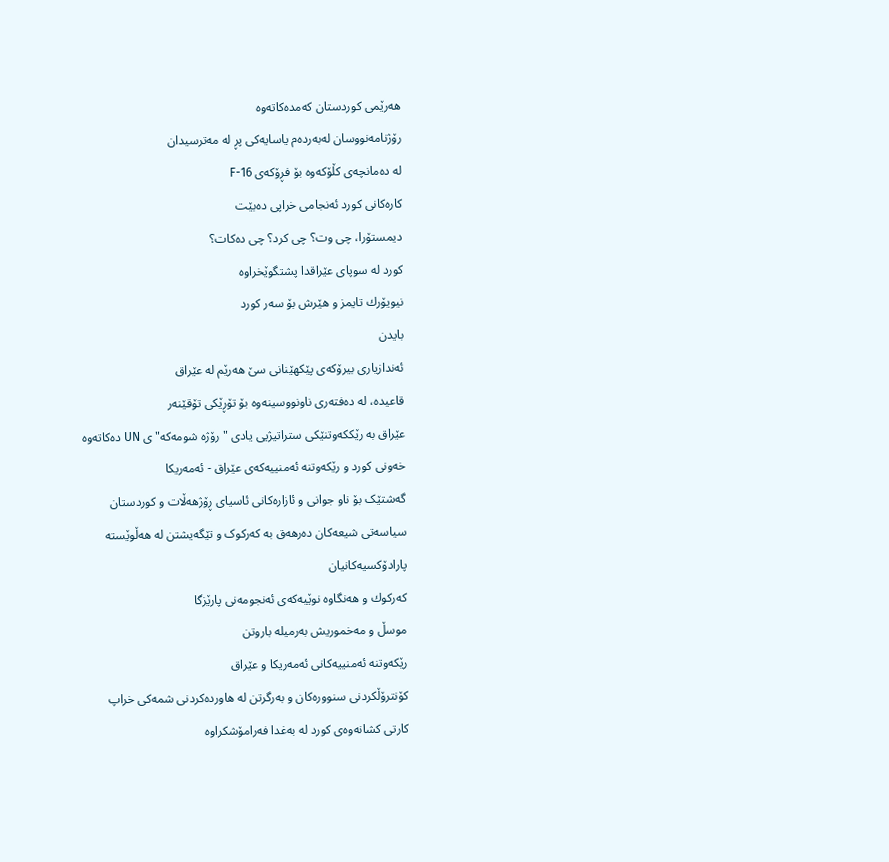هه‌رێمی‌ كوردستان كه‌مده‌كاته‌وه‌
رۆژنامه‌نووسان له‌به‌رده‌م یاسایه‌كی‌ پڕ له‌ مه‌ترسیدان
له‌ ده‌مانچه‌ی‌ كڵۆكه‌وه‌ بۆ فڕۆكه‌ی‌ F-16
كاره‌كانی‌ كورد ئه‌نجامی‌ خراپی‌ ده‌بێت
دیمستۆرا، چی‌ وت؟ چی كرد؟ چی ده‌كات؟
كورد له‌ سوپای‌ عێراقدا پشتگوێخراوه‌
نیویۆرك تایمز و هێرش بۆ سه‌ر كورد
بایدن
ئه‌ندازیاری بیرۆکه‌ی پێکهێنانی سێ هه‌رێم له‌ عێراق
قاعیده‌، له‌ ده‌فته‌ری‌ ناونووسینه‌وه‌ بۆ تۆڕێكی‌ تۆقێنه‌ر
عێراق به‌ رێككه‌وتنێكی‌ ستراتیژیی‌ یادی‌ "رۆژه‌ شومه‌كه‌"ی‌ UN ده‌كاته‌وه‌
خه‌ونی‌ كورد و رێكه‌وتنه‌ ئه‌منییه‌كه‌ی‌ عێراق - ئه‌مه‌ریكا
گه‌شتێک بۆ‌ ناو جوانی و ئازاره‌کانی ئاسیای ڕۆژهه‌ڵات و کوردستان
سیاسه‌تی شیعه‌کان ده‌رهه‌ق به‌ که‌رکوک و تێگه‌یشتن له‌ هه‌ڵوێسته‌ پارادۆکسیه‌کانیان‌
كه‌ركوك و هه‌نگاوه‌ نوێیه‌كه‌ی ئه‌نجومه‌نی پارێزگا
موسڵ و مه‌خموریش به‌رمیله‌ باروتن
رێكه‌وتنه‌ ئه‌منییه‌كانی‌ ئه‌مه‌ریكا و عێراق
كۆنترۆڵكردنی سنووره‌كان و به‌رگرتن له‌ هاورده‌كردنی شمه‌كی خراپ
كارتی‌ كشانه‌وه‌ی‌ كورد له‌ به‌غدا فه‌رامۆشكراوه‌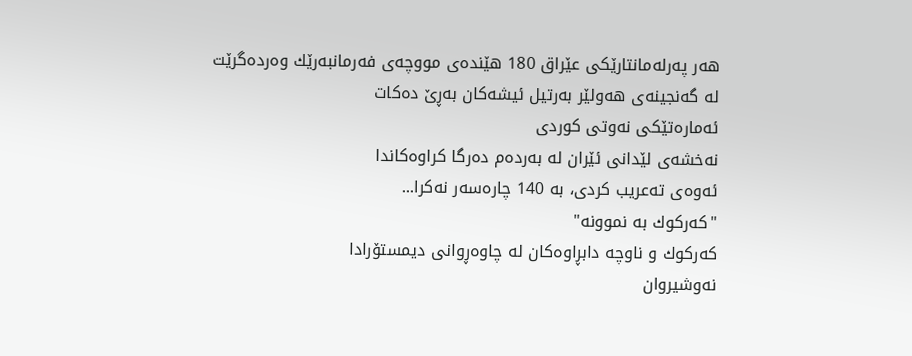هه‌ر په‌رله‌مانتارێكی‌ عێراق 180 هێنده‌ی‌ مووچه‌ی‌ فه‌رمانبه‌رێك وه‌رده‌گرێت
له‌ گه‌نجینه‌ی هه‌ولێر به‌رتیل ئیشه‌كان به‌ڕێ‌ ده‌كات
ئه‌ماره‌تێكی‌ نه‌وتی‌ كوردی‌
نه‌خشه‌ی لێدانی ئێران له‌ به‌رده‌م ده‌رگا كراوه‌كاندا
ئه‌وه‌ی‌ ته‌عریب كردی‌، به‌ 140 چاره‌سه‌ر نه‌كرا...
"كه‌ركوك به‌ نموونه‌"
كه‌ركوك و ناوچه‌ دابڕاوه‌كان له‌ چاوه‌ڕوانی دیمستۆرادا
نه‌وشیروان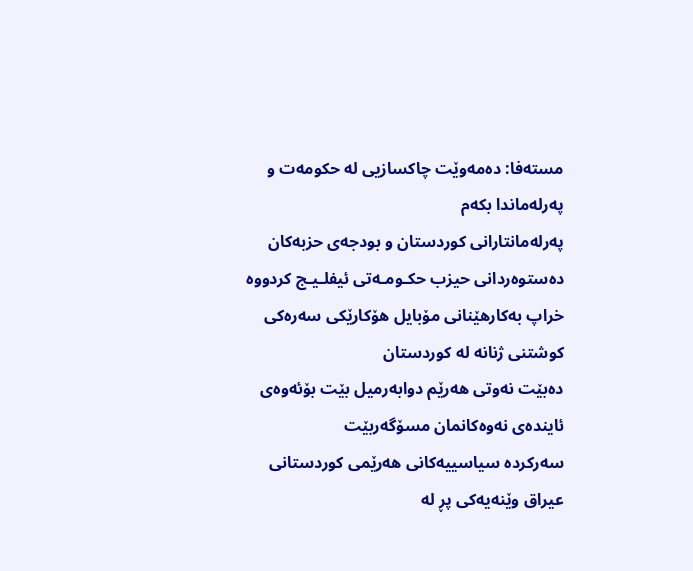مسته‌فا: ده‌مه‌وێت چاكسازیی‌ له‌ حكومه‌ت و په‌رله‌ماندا بكه‌م
په‌رله‌مانتارانی كوردستان و بودجه‌ی حزبه‌كان
ده‌ستوه‌ردانی‌ حیزب حكـومـه‌تی‌ ئیفلـیـج كردووه‌
خراپ به‌كارهێنانی‌ مۆبایل هۆكارێكی‌ سه‌ره‌كی كوشتنی‌ ژنانه‌ له‌ كوردستان
ده‌بێت نه‌وتی‌ هه‌رێم دوابه‌رمیل بێت بۆئه‌وه‌ی‌ ئاینده‌ی‌ نه‌وه‌كانمان مسۆگه‌ربێت
سه‌ركرده‌ سیاسییه‌كانی هه‌رێمی كوردستانی عیراق وێنه‌یه‌كی پڕ له‌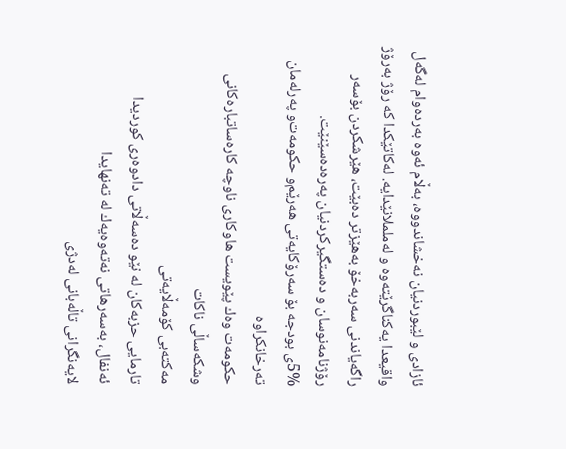ئازادی و لێبوردنیان نه‌خشاندووه‌، به‌ڵام ئه‌وه‌ به‌رده‌وام له‌گه‌ل واقیعدا یه‌كناگرێته‌وه‌ و له‌ململانێدایه‌. له‌كاتێكدا كه‌ رۆژ به‌رۆژ راگه‌یاندنی سه‌ربه‌خۆ به‌هێزتر ده‌بێت، هێرشكردن بۆسه‌ر رۆژنامه‌نوسان و ده‌ستگیركردنیان په‌ره‌ده‌سێنێت.
5%ی‌ بودجه‌ بۆ سه‌رۆكایه‌تی‌ هه‌رێم‌و حكومه‌ت‌و په‌رله‌مان ته‌رخانكراوه‌
حكومه‌ت وه‌ك پێویست هاوكاری‌ ناوچه‌ كاره‌ساتباره‌كانی‌ وشكه‌ساڵی‌ ناكات
مه‌كته‌بی‌ كۆمه‌ڵایه‌تی‌
تارمایی‌ حزبه‌كان له‌ نێو ده‌سه‌ڵاتی‌ دادوه‌ری کوردیدا
ئه‌نفال، به‌سه‌رهاتی نه‌ته‌وه‌یه‌ك له‌ ته‌نهایدا
لایه‌نگرانی‌ تاڵه‌بانی‌ له‌دژی‌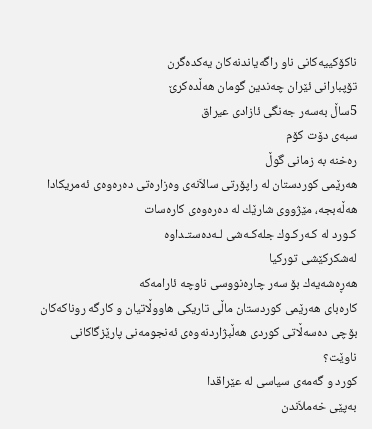ناكۆكییه‌كانی‌ ناو راگه‌یاندنه‌كان یه‌كده‌گرن
تۆپبارانی‌ ئێران چه‌ندین گومان هه‌ڵده‌كرێ‌
5ساڵ به‌سه‌ر جه‌نگی‌ ئازادی‌ عیراق
سبه‌ی دۆت كۆم
ره‌خنه‌ به‌ زمانی‌ گوڵ
هه‌رێمی‌ كوردستان له‌ راپۆرتی‌ سالاَنه‌ی‌ وه‌زاره‌تی‌ ده‌ره‌وه‌ی‌ ئه‌مریكادا
هه‌ڵه‌بجه‌، مێژووی شارێك له‌ ده‌ره‌وه‌ی كاره‌سات
كـورد له‌ كـه‌ركـوك جله‌كـه‌شی‌ لـه‌ده‌ستـداوه‌
له‌شكركێشی توركیا
هه‌ڕه‌شه‌یه‌ك بۆ سه‌ر چاره‌نووسی ناوچه‌ ئارامه‌كه‌
كاره‌بای هه‌رێمی كوردستان ماڵی تاریكی هاووڵاتیان و كارگه‌ روناكه‌كان
بۆچی‌ ده‌سه‌ڵاتی‌ كوردی‌ هه‌ڵبژاردنه‌وه‌ی‌ ئه‌نجومه‌نی پارێزگاكانی ناوێت؟
كورد و گه‌مه‌ی‌ سیاسی‌ له‌ عێراقدا
به‌پێی‌ خه‌ملاَندن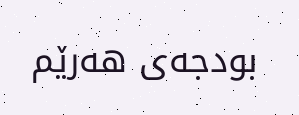بودجه‌ی‌ هه‌رێم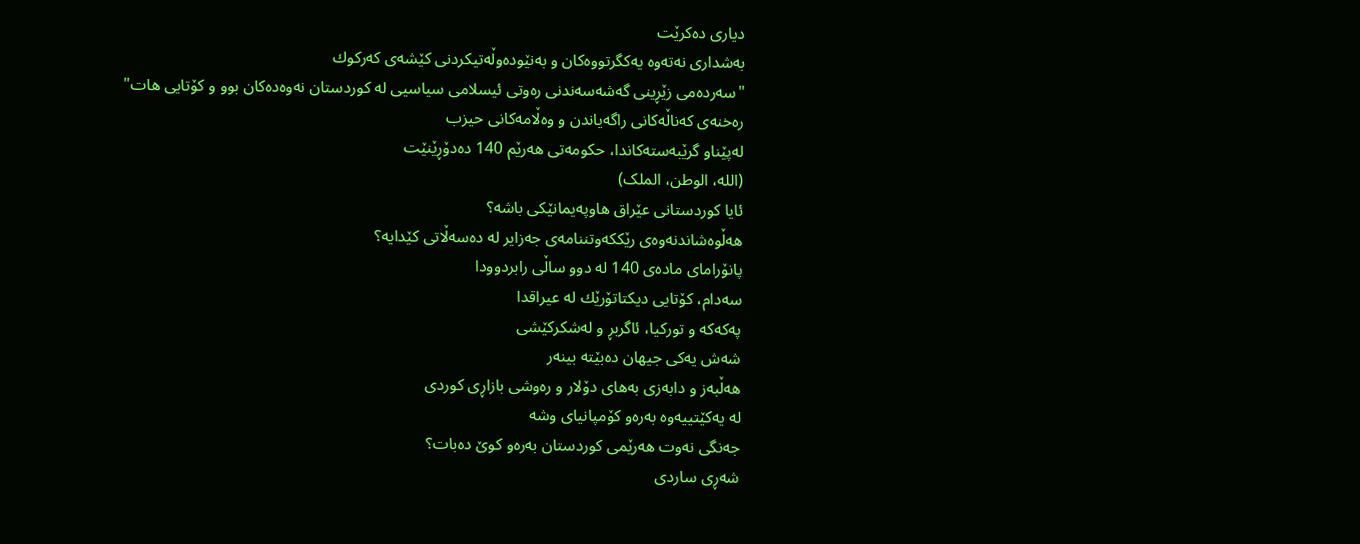دیاری‌ ده‌كرێت
به‌شداری نه‌ته‌وه‌ یه‌كگرتووه‌كان و به‌نێوده‌وڵه‌تیكردنی كێشه‌ی كه‌ركوك
"سه‌رده‌می‌ زێڕینی‌ گه‌شه‌سه‌ندنی‌ ره‌وتی‌ ئیسلامی‌ سیاسیی‌ له‌ كوردستان نه‌وه‌ده‌كان بوو و كۆتایی‌ هات"
ره‌خنه‌ی كه‌ناڵه‌كانی راگه‌یاندن و وه‌ڵامه‌كانی حیزب
له‌پێناو گرێبه‌سته‌كاندا، حكومه‌تی‌ هه‌رێم 140 ده‌دۆڕێنێت
(الله‌، الوطن، الملک)
ئایا كوردستانی‌ عێراق هاوپه‌یمانێكی‌ باشه‌؟
هه‌ڵوه‌شاندنه‌وه‌ی‌ رێككه‌وتننامه‌ی‌ جه‌زایر له‌ ده‌سه‌ڵاتی‌ كێدایه‌؟
پانۆرامای‌ ماده‌ی‌ 140 له‌ دوو ساڵی‌ رابردوودا
سه‌دام، كۆتایی دیكتاتۆرێك له‌ عیراقدا
په‌كه‌كه‌ و توركیا، ئاگربڕ و له‌شكركێشی‌
شه‌ش یه‌كی‌ جیهان ده‌بێته‌ بینه‌ر
هه‌ڵبه‌ز و دابه‌زی به‌های دۆلار و ره‌وشی بازاڕی كوردی
له‌ یه‌کێتییه‌وه‌ به‌ره‌و کۆمپانیای وشه‌
جه‌نگی‌ نه‌وت هه‌رێمی‌ كوردستان به‌ره‌و كوێ‌ ده‌بات؟
شه‌ڕی‌ ساردی‌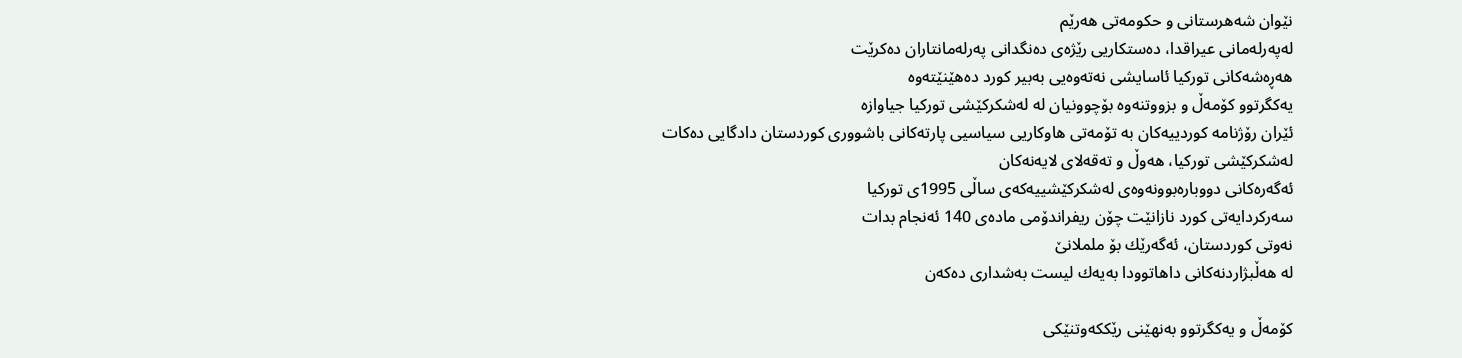نێوان شه‌هرستانی‌ ‌و حكومه‌تی‌ هه‌رێم
له‌په‌رله‌مانی‌ عیراقدا، ده‌ستكاریی‌ رێژه‌ی‌ ده‌نگدانی‌ په‌رله‌مانتاران ده‌كرێت
هه‌ڕه‌شه‌كانی توركیا ئاسایشی نه‌ته‌وه‌یی به‌بیر كورد ده‌هێنێته‌وه‌
یه‌كگرتوو كۆمه‌ڵ‌ ‌و بزووتنه‌وه‌ بۆچوونیان له‌ له‌شكركێشی‌ توركیا جیاوازه‌
ئێران رۆژنامه‌ كوردییه‌كان به‌ تۆمه‌تی هاوكاریی سیاسیی پارته‌كانی‌ باشووری‌ كوردستان دادگایی ده‌كات
له‌شكركێشی توركیا، هه‌وڵ‌ و ته‌قه‌لای لایه‌نه‌كان
ئه‌گه‌ره‌كانی‌ دووباره‌بوونه‌وه‌ی‌ له‌شكركێشییه‌كه‌ی‌ ساڵی‌ 1995ی‌ توركیا
سه‌ركردایه‌تی‌ كورد نازانێت چۆن ریفراندۆمی‌ ماده‌ی‌ 140 ئه‌نجام بدات
نه‌وتی‌ كوردستان، ئه‌گه‌رێك بۆ ململانێ‌
له‌ هه‌ڵبژاردنه‌كانی‌ داهاتوودا به‌یه‌ك لیست به‌شداری‌ ده‌كه‌ن

كۆمه‌ڵ ‌‌و یه‌كگرتوو به‌نهێنی‌ رێككه‌وتنێكی‌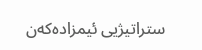ستراتیژیی‌ ئیمزاده‌كه‌ن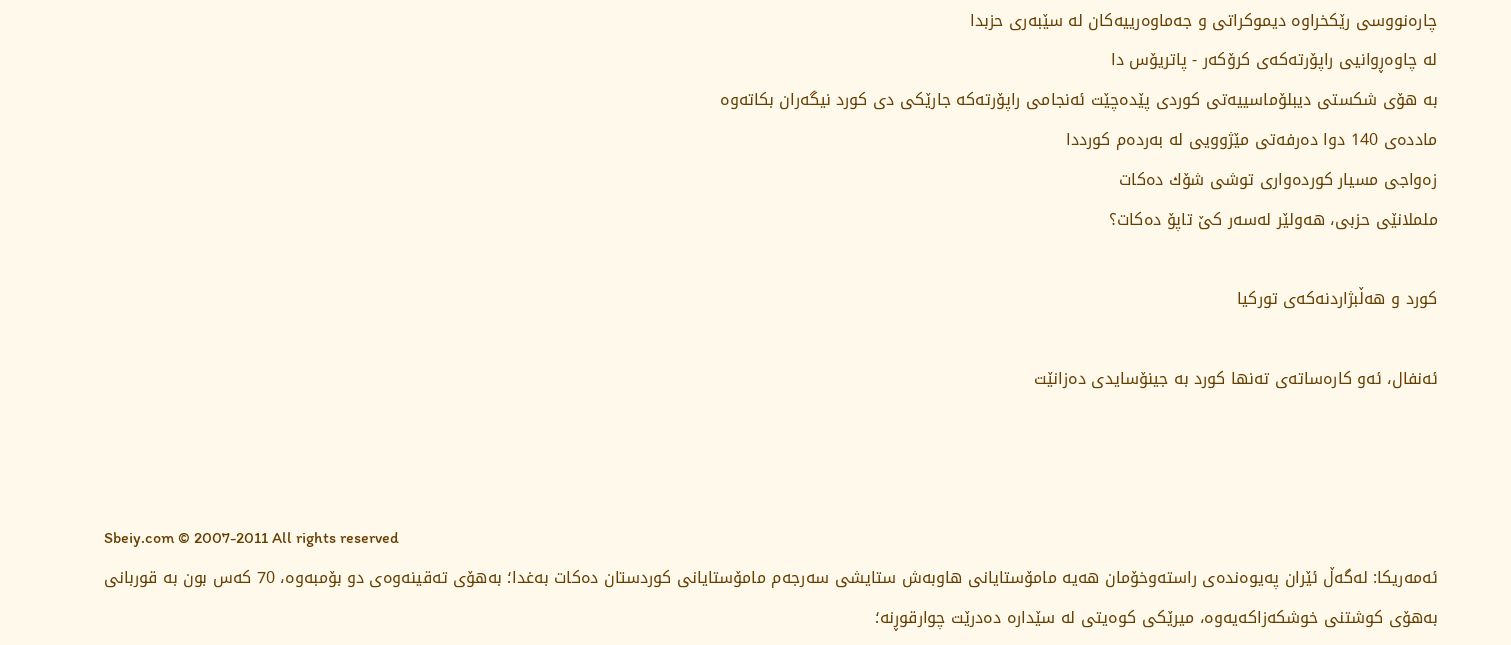چاره‌نووسی‌ رێكخراوه‌ دیموكراتی و جه‌ماوه‌رییه‌كان له‌ سێبه‌ری‌ حزبدا
له‌ چاوه‌ڕوانیی‌ راپۆرته‌كه‌ی‌ كرۆكه‌ر - پاتریۆس دا
به‌ هۆی‌ شكستی‌ دیبلۆماسییه‌تی‌ كوردی پێده‌چێت ئه‌نجامی‌ راپۆرته‌كه‌ جارێكی‌ دی‌ كورد نیگه‌ران بكاته‌وه‌
مادده‌ی‌ 140 دوا ده‌رفه‌تی مێژوویی له‌ به‌رده‌م کورددا
زه‌واجی‌ مسیار كورده‌واری‌ توشی‌ شۆك ده‌كات
ململانێی‌ حزبی‌، هه‌ولێر له‌سه‌ر كێ‌ تاپۆ ده‌كات؟

کورد و هه‌ڵبژاردنه‌که‌ی تورکیا

ئه‌نفال، ئه‌و کاره‌ساته‌ی ته‌نها کورد به‌ جینۆسایدی ده‌زانێت



Sbeiy.com © 2007-2011 All rights reserved
ئه‌مه‌ریكا: له‌گه‌ڵ ئێران په‌یوه‌نده‌ی‌ راسته‌وخۆمان هه‌یه‌ مامۆستایانی هاوبه‌ش ستایشی سه‌رجه‌م مامۆستایانی‌ كوردستان ده‌كات به‌غدا؛ به‌هۆی ته‌قینه‌وه‌ی دو بۆمبه‌وه، 70 كه‌س بون به‌ قوربانی‌ به‌هۆی‌ كوشتنی‌ خوشكه‌زاكه‌یه‌وه‌، میرێكی كوه‌یتی‌ له‌ سێداره‌ ده‌درێت چوارقوڕنه‌؛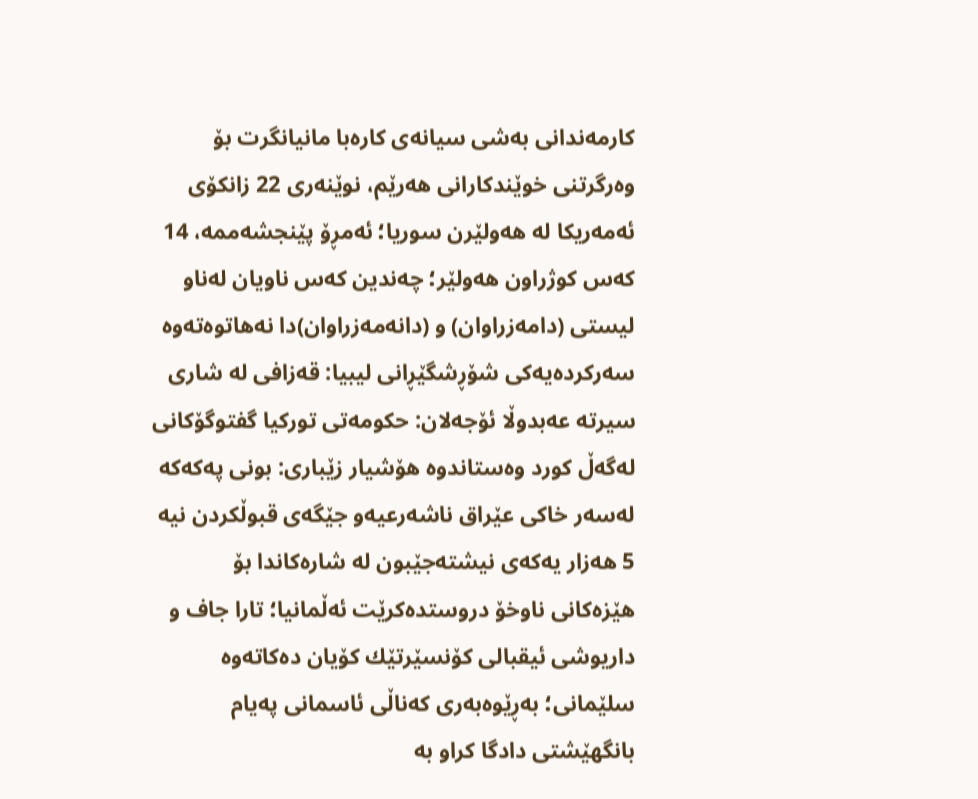كارمه‌ندانی به‌شی سیانه‌ی كاره‌با مانیانگرت بۆ وه‌رگرتنی خوێندكارانی هه‌رێم، نوێنه‌ری‌ 22 زانكۆی‌ ئه‌مه‌ریكا له‌ هه‌ولێرن سوریا؛ ئه‌مڕۆ پێنجشه‌ممه‌، 14 كه‌س كوژراون هه‌ولێر؛ چه‌ندین كه‌س ناویان له‌ناو ليستى (دامه‌زراوان) و (دانه‌مه‌زراوان)دا نه‌هاتوه‌ته‌وه‌ سه‌ركرده‌یه‌كی شۆڕشگێڕانی‌ لیبیا: قه‌زافی له‌ شاری‌ سیرته‌ عه‌بدوڵا ئۆجه‌لان: حكومه‌تی‌ توركیا گفتوگۆكانی‌ له‌گه‌ڵ كورد وه‌ستاندوه‌ هۆشیار زێباری‌: بونی په‌كه‌كه‌ له‌سه‌ر خاكی عێراق ناشه‌رعیه‌و جێگه‌ی‌ قبوڵكردن نیه‌ 5 هه‌زار یه‌كه‌ی‌ نیشته‌جێبون له‌ شاره‌كاندا بۆ هێزه‌كانی ناوخۆ دروستده‌كرێت ئه‌ڵمانیا؛ تارا جاف و داریوشی‌ ئیقبالی‌ كۆنسێرتێك كۆیان ده‌كاته‌وه‌ سلێمانی؛ به‌ڕێوه‌به‌ری كه‌ناڵی ئاسمانی په‌یام بانگهێشتی دادگا کراو به‌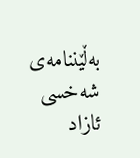به‌ڵێننامه‌ی شه‌خسی ئازاد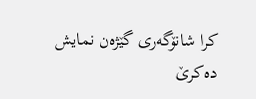کرا شانۆگه‌ری‌ گێژه‌ن نمایش ده‌كرێ